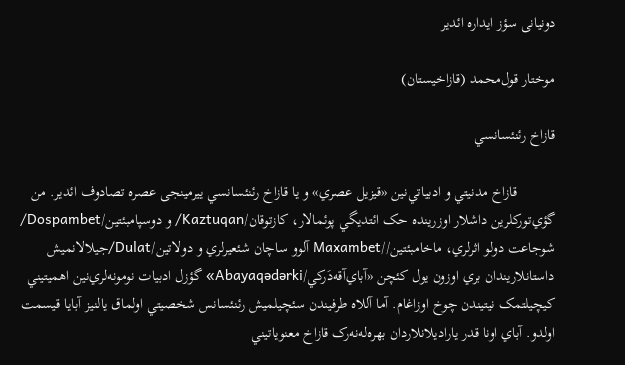دونیانی سؤز ایداره ائدیر

موختار قول‌محمد (قازاخیستان)

قازاخ رئنئسانسي

          قازاخ مدنيتي و ادبياتي‌‌نين «قيزيل عصري» و يا قازاخ رئنئسانسي ييرمينجی عصره تصادوف ائدير. من گؤي‌‌تورکلرين داشلار اوزرينده حک ائتديگي پوئمالار، کازتوقان/Kaztuqan/ و دوسپامبئتين/Dospambet/ شوجاعت دولو اثرلري، ماخامبئتين//Maxambet آلوو ساچان شئعیرلري و دولاتين/Dulat/جيلالانميش داستانلاريندان بري اوزون يول کئچن «آباي‌آقه‌دَرکي/Abayaqədərki» گؤزل ادبيات نومونه‌‌لري‌‌نين اهميتيني کيچيلتمک نيتيندن چوخ اوزاغام. آما آللاه طرفيندن سئچيلميش رئنئسانس شخصيتي اولماق يالنيز آبايا قيسمت اولدو. آباي اونا قدر ياراديلانلاردان بهره‌له‌نه‌رک قازاخ معنوياتيني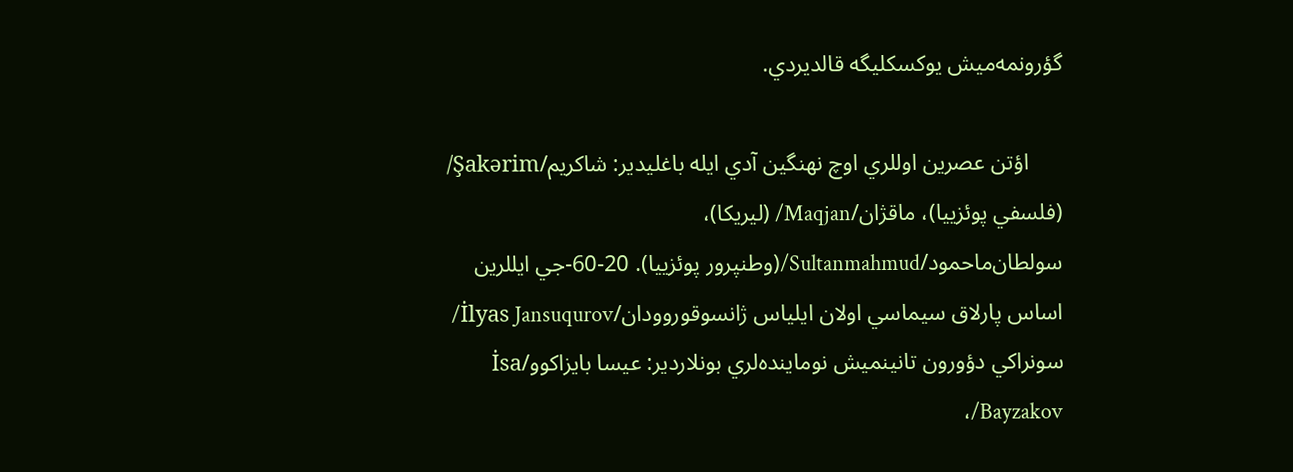گؤرونمه‌‌‌ميش يوکسکليگه قالديردي.

      اؤتن عصرين اوللري اوچ نهنگين آدي ايله باغليدير: شاکريم/Şakərim/ (فلسفي پوئزييا)، ماقژان/Maqjan/ (ليريکا)، سولطان‌ماحمود/Sultanmahmud/(وطنپرور پوئزييا). 20-60-جي ايللرين اساس پارلاق سيماسي اولان ايلياس ژانسوقوروودان/İlyas Jansuqurov/ سونراکي دؤورون تانينميش نوماينده‌لري بونلاردير: عيسا بايزاکوو/İsa Bayzakov/،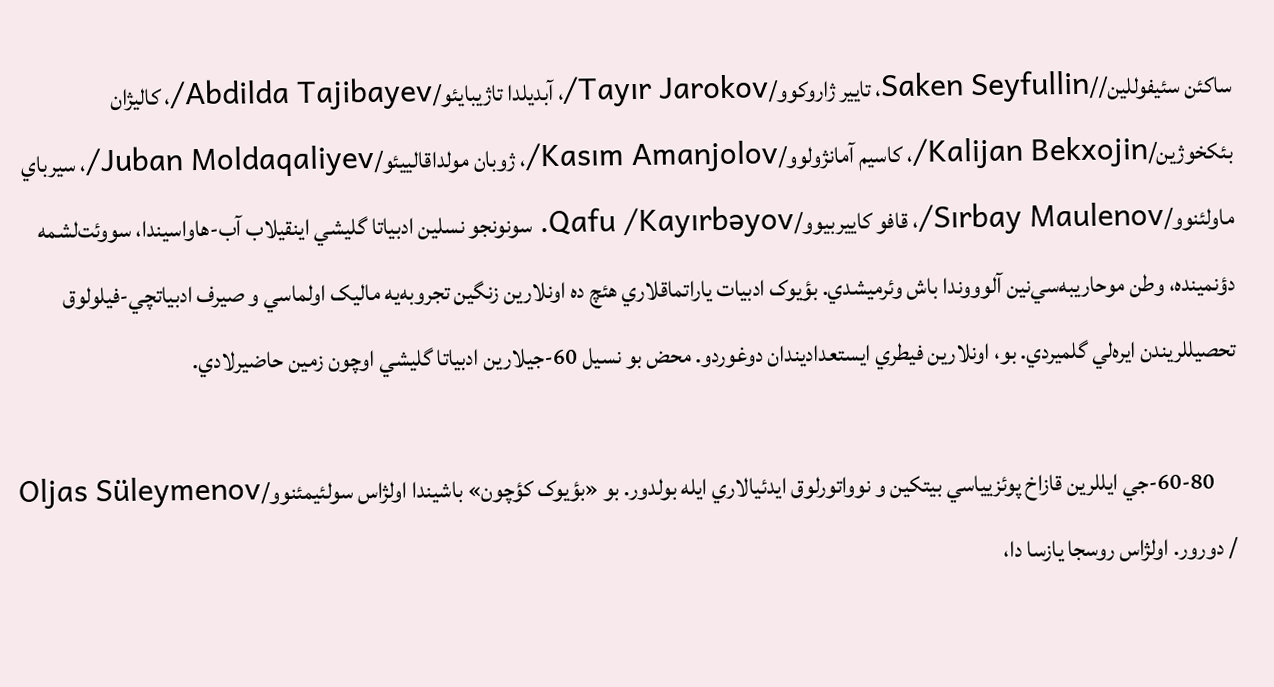ساکئن سئيفوللين//Saken Seyfullin، تايير ژاروکوو/Tayır Jarokov/، آبديلدا تاژيبايئو/Abdilda Tajibayev/، کاليژان بئکخوژين/Kalijan Bekxojin/، کاسيم آمانژولوو/Kasım Amanjolov/، ژوبان مولداقالييئو/Juban Moldaqaliyev/، سيرباي ماولئنوو/Sırbay Maulenov/، قافو کاييربيوو/Qafu /Kayırbəyov. سونونجو نسلين ادبياتا گليشي اينقيلاب آب-هاواسيندا، سووئت‌لشمه دؤنمينده، وطن موحاريبه‌سي‌‌نين آلوووندا باش وئرميشدي. بؤيوک ادبيات ياراتماقلاري هئچ ده اونلارين زنگين تجروبه‌يه ماليک اولماسي و صيرف ادبياتچي-فيلولوق تحصيللريندن ايره‌لي گلميردي. بو، اونلارين فيطري ايستعداديندان دوغوردو. محض بو نسيل 60-جيلارين ادبياتا گليشي اوچون زمين حاضيرلادي.

     60-80-جي ايللرين قازاخ پوئزيياسي بيتکين و نوواتورلوق ايدئيالاري ايله بولدور. بو «بؤيوک کؤچون» باشيندا اولژاس سولئيمئنوو/Oljas Süleymenov / دورور. اولژاس روسجا يازسا دا،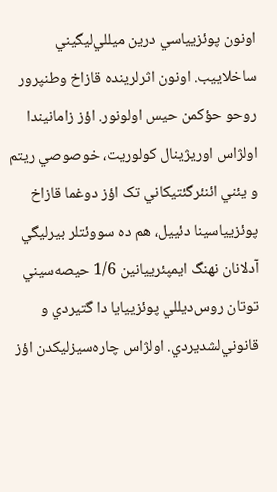اونون پوئزيياسي درين ميللي‌ليگيني ساخلاييب. اونون اثرلرينده قازاخ وطنپرور روحو حؤکمن حیس اولونور. اؤز زامانيندا اولژاس اوريژينال کولوريت، خوصوصي ريتم و يئني ائنئرگئتيکاني تک اؤز دوغما قازاخ پوئزيياسينا دئييل، هم ده سووئتلر بيرليگي آدلانان نهنگ ايمپئرييانين 1/6 حيصه‌سيني توتان روس‌ديللي پوئزييايا دا گتيردي و قانوني‌لشديردي. اولژاس چاره‌سيزليکدن اؤز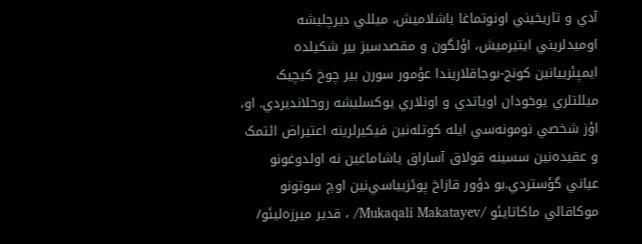آدي و تاريخيني اونوتماغا باشلاميش، ميللي ديرچليشه اوميدلريني ايتيرميش، اؤلگون و مقصدسيز بير شکيلده ايمپئرييانين کونج-بوجاقلاريندا عؤمور سورن بير چوخ کيچيک میللتلري يوخودان اوياتدي و اونلاري يوکسليشه روحلانديردي. او، اؤز شخصي نومونه‌سي ايله کوتله‌نين فيکيرلرينه اعتيراض ائتمک و عقيده‌نين سسينه قولاق آساراق ياشاماغين نه اولدوغونو عياني گؤستردي.بو دؤور قازاخ پوئزيياسي‌‌نين اوچ سوتونو موکاقالي ماکاتايئو /Mukaqali Makatayev/ ، قدير ميرزه‌ليئو/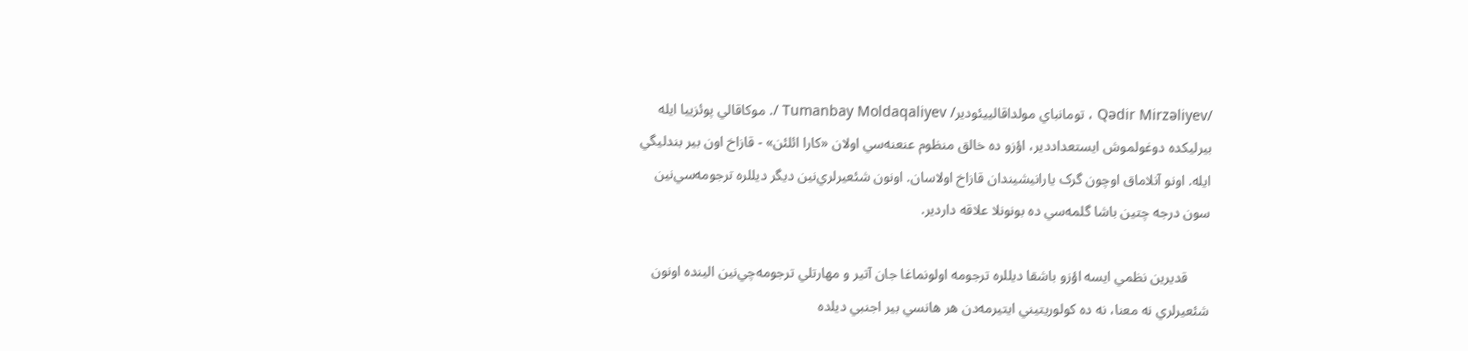/Qədir Mirzəliyev ، تومانباي مولداقالييئودير/ Tumanbay Moldaqaliyev /. موکاقالي پوئزييا ايله بيرليکده دوغولموش ايستعداددير، اؤزو ده خالق منظوم عنعنه‌سي اولان «کارا ائلئن» - قازاخ اون بير بندليگي ايله. اونو آنلاماق اوچون گرک يارانيشيندان قازاخ اولاسان. اونون شئعیرلري‌‌نين ديگر ديللره ترجومه‌سي‌‌نين سون درجه چتين باشا گلمه‌سي ده بونونلا علاقه داردير.

      قديرين نظمي ايسه اؤزو باشقا ديللره ترجومه اولونماغا جان آتير و مهارتلي ترجومه‌‌‌چي‌‌نين الينده اونون شئعیرلري نه معنا، نه ده کولوريتيني ايتيرمه‌دن هر هانسي بير اجنبي ديلده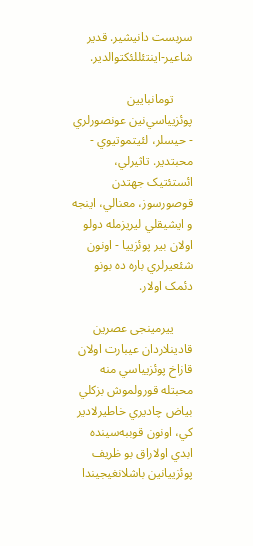سربست دانيشير. قدير شاعير-اينتئللئکتوالدير.

      تومانبايين پوئزيياسي‌‌نين عونصورلري - حیسلر، لئيتموتيوي - محبتدير. تاثيرلي، ائستئتيک جهتدن قوصورسوز، معنالي، اينجه و ايشيقلي ليريزمله دولو اولان بير پوئزييا - اونون شئعیرلري باره ده بونو دئمک اولار.

      ييرمينجی عصرين قادينلاردان عيبارت اولان قازاخ پوئزيياسي منه محبتله قورولموش بزکلي بياض چاديري خاطيرلادير کي، اونون قوببه‌سينده ابدي اولاراق بو ظريف پوئزييانين باشلانغيجيندا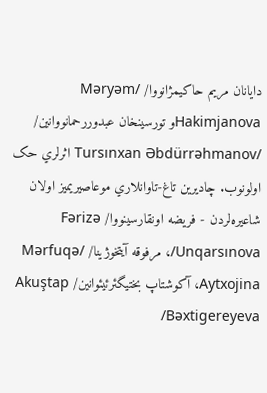دايانان مريم حاکيمژانووا/ /Məryəm Hakimjanovaو تورسينخان عبدوررحمانووانين/ /Tursınxan Əbdürrəhmanov اثرلري حک اولونوب. چاديرين تاغ-تاوانلاري موعاصيريميز اولان شاعيره‌لردن - فريضه اونقارسينووا/ Fərizə Unqarsınova/، مرفوقه آيتخوژينا/ /Mərfuqə Aytxojina، آکوشتاپ بختيگئرئيئوانين/ Akuştap Bəxtigereyeva/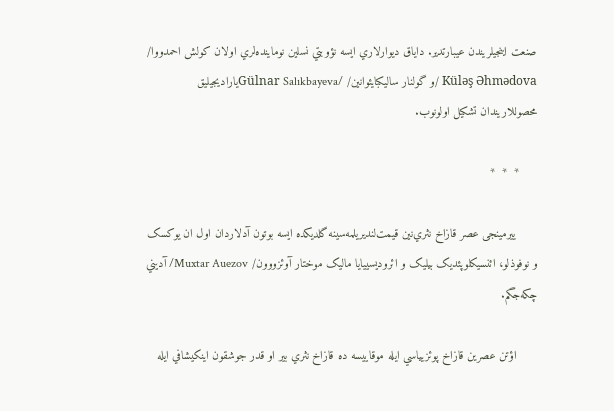صنعت اينجيلريندن عيبارتدير. داياق ديوارلاري ايسه نؤوبتي نسلين نوماينده‌لري اولان کولش احمدووا/ Küləş Əhmədova /و گولنار ساليکبايئوانين/ /Gülnar Salıkbayevaياراديجيليق محصوللاريندان تشکيل اولونوب.

     *  *  *

      ييرمينجی عصر قازاخ نثري‌‌نين قيمت‌لنديريلمه‌سينه گلديکده ايسه بوتون آدلاردان اول ان يوکسک و نوفوذلو، ائنسيکلوپئديک بيليک و ائروديسييايا ماليک موختار آوئزووون/ Muxtar Auezov/ آديني چکه‌جگم.

      اؤتن عصرين قازاخ پوئزيياسي ايله موقاييسه ده قازاخ نثري بير او قدر جوشقون اينکيشافي ايله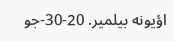اؤيونه بيلمير. 20-30-جو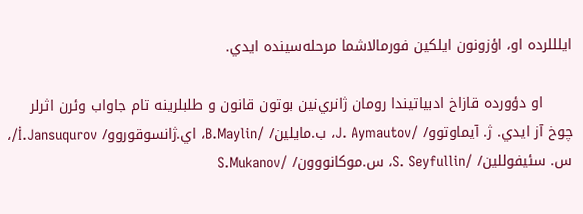ايلللرده او، اؤزونون ايلکين فورمالاشما مرحله‌سينده ايدي.

      او دؤورده قازاخ ادبياتيندا رومان ژانري‌‌نين بوتون قانون و طلبلرينه تام جاواب وئرن اثرلر چوخ آز ايدي. ژ. آيماوتوو/ /J. Aymautov، ب.مايلين/ /B.Maylin، اي.ژانسوقوروو/ İ.Jansuqurov/، س. سئيفوللين/ /S. Seyfullin، س.موکانووون/ /S.Mukanov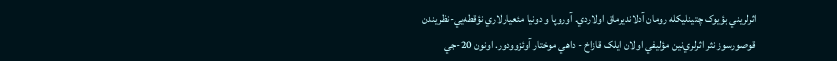اثرلريني بؤيوک چتينليکله رومان آدلانديرماق اولاردي. آوروپا و دونيا مئعيارلاري نؤقطه‌يي-نظريندن قوصورسوز نثر اثرلري‌‌نين مؤليفي اولان ايلک قازاخ - داهي موختار آوئزوودور. اونون 20-جي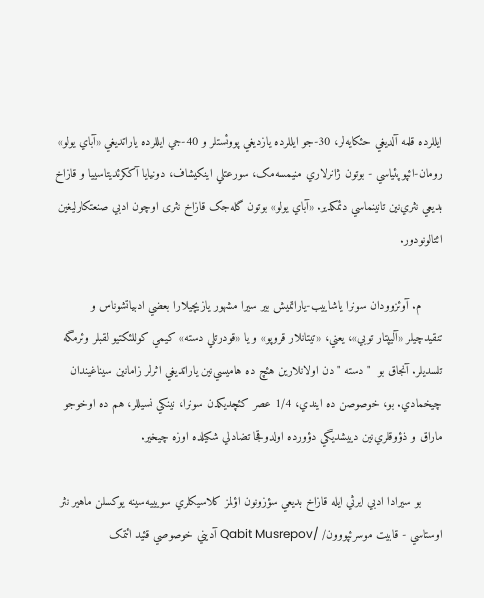ايللرده قلمه آلديغي حئکایه‌لر، 30-جو ايللرده يازديغي پووئستلر و 40-جي ايللرده ياراتديغي «آباي يولو» رومان-ائپوپئياسي - بوتون ژانرلاري منيمسه‌مک، سورعتلي اينکيشاف، دونيايا آککرئديتاسييا و قازاخ بديعي نثري‌‌نين تانينماسي دئمکدير. «آباي يولو» بوتون گله‌جک قازاخ نثری اوچون ادبي صنعتکارليغين ائتالونودور.

      م. آوئزوودان سونرا ياشاييب-ياراتميش بير سيرا مشهور يازيچيلارا بعضي ادبياتشوناس و تنقيدچيلر «آليپتار توبي»، يعني، «تيتانلار قروپو» و يا «قودرتلي دسته» کيمي کوللئکتيو لقبلر وئرمگه تلسديلر. آنجاق بو  " دسته " دن اولانلارين هئچ ده هاميسي‌‌نين ياراتديغي اثرلر زامانين سيناغيندان چيخمادي. بو، خوصوصن ده ايندي، 1/4 عصر کئچديکدن سونرا، نينکي نسيللر، هم ده اوخوجو ماراق و ذؤوقلري‌‌نين دييشديگي دؤورده اولدوقجا تضادلي شکيلده اوزه چيخير.

      بو سيرادا ادبي ايرثي ايله قازاخ بديعي سؤزونون اؤلمز کلاسيکلري سويييه‌سينه يوکسلن ماهير نثر اوستاسي - قابيت موسرئپووون/ /Qabit Musrepov آديني خوصوصي قئيد ائتمک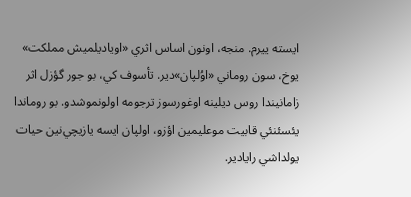ايسته ييرم. منجه، اونون اساس اثري «اوياديلميش مملکت» يوخ، سون روماني «اوُلپان»دير. تأسوف کي، بو جور گؤزل اثر زامانيندا روس ديلينه اوغورسوز ترجومه اولونموشدو. بو روماندا يئسئنئي قابيت موعليمين اؤزو، اولپان ايسه يازيچي‌‌نين حيات يولداشي رايادير.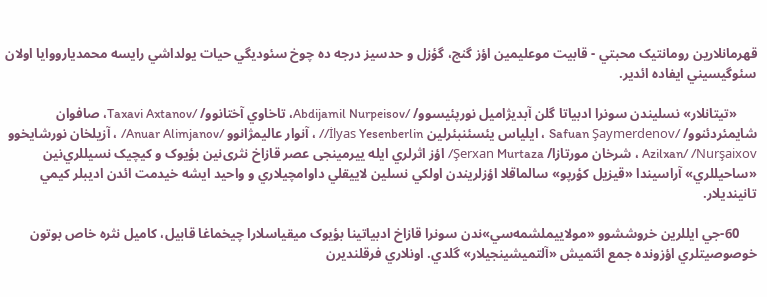قهرمانلارين رومانتيک محبتي - قابيت موعليمين اؤز گنج، گؤزل و حدسيز درجه ده چوخ سئوديگي حيات يولداشي رايسه محمديارووايا اولان سئوگيسيني ايفاده ائدير.

      «تيتانلار» نسليندن سونرا ادبياتا گلن آبديژاميل نورپئيسوو/ /Abdijamil Nurpeisov، تاخاوي آختانوو/ /Taxavi Axtanov، صافوان شايمئردئنوو/ /Safuan Şaymerdenov ، ايلياس يئسئنبئرلين İlyas Yesenberlin// ، آنوار عاليمژانوو /Anuar Alimjanov/ ، آزيلخان نورشايخوو Azilxan/ /Nurşaixov ، شرخان مورتازا/ Şerxan Murtaza/ اؤز اثرلري ايله ييرمينجی عصر قازاخ نثری‌‌نين بؤيوک و کيچيک نسيللري‌‌نين «ساحيللري» آراسيندا «قيزيل کؤرپو» سالماقلا اؤزلريندن اولکي نسلين لاييقلي داوامچيلاري و واحيد ايشه خيدمت ائدن اديبلر کيمي تانينديلار.

     60-جي ايللرين خروششوو «مولاييملشمه‌سي»ندن سونرا قازاخ ادبياتينا بؤيوک ميقياسلارا چيخماغا قابيل، کاميل نثره خاص بوتون خوصوصيتلري اؤزونده جمع ائتميش «آلتميشينجيلار» گلدي. اونلاري فرقلنديرن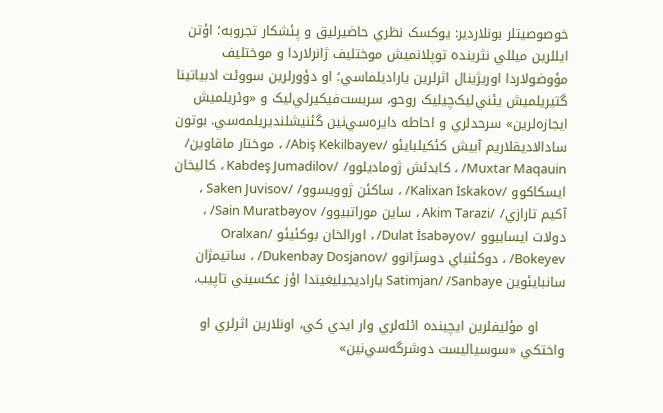خوصوصيتلر بونلاردير: يوکسک نظري حاضيرليق و پئشکار تجروبه؛ اؤتن ايللرين ميللي نثرینده توپلانميش موختليف ژانرلاردا و موختليف مؤوضولاردا اوريژينال اثرلرين ياراديلماسي؛ او دؤورلرين سووئت ادبياتينا گتيريلميش يئني‌ليک‌چيليک روحو، سربست‌فيکيرلي‌ليک و «وئريلميش ايجازه‌لرين» سرحدلري و احاطه دايره‌سي‌‌نين گئنيشلنديريلمه‌سي. بوتون سادالاديقلاريم آبيش کئکيلبايئو /Abiş Kekilbayev/ ، موختار ماقاوين/ Muxtar Maqauin/ ، کابدئش ژوماديلوو/ /Kabdeş Jumadilov ، کاليخان ايسکاکوو /Kalixan İskakov/ ، ساکئن ژوويسوو/ /Saken Juvisov ، آکيم تارازي/ /Akim Tarazi ، ساين موراتبيوو/ Sain Muratbəyov/ ، دولات ايسابيوو /Dulat İsabəyov/ ، اورالخان بوکئيئو Oralxan/ /Bokeyev ، دوکئنباي دوسژانوو /Dukenbay Dosjanov/ ، ساتيمژان سانبايئوين Satimjan/ /Sanbaye ياراديجيليغيندا اؤز عکسيني تاپيب.

      او مؤليفلرين ايچينده ائله‌لري وار ايدي کي، اونلارين اثرلري او واختکي «سوسياليست دوشرگه‌سي‌‌نين»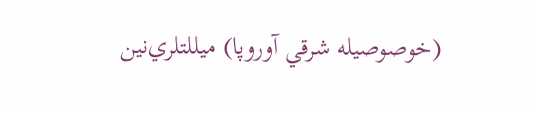(خوصوصيله شرقي آوروپا) ميللتلري‌‌نين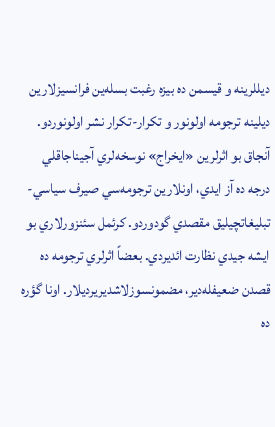ديللرينه و قيسمن ده بيزه رغبت بسله‌‌‌ين فرانسيزلارين ديلينه ترجومه اولونور و تکرار-تکرار نشر اولونوردو. آنجاق بو اثرلرين «ايخراج» نوسخه‌لري آجيناجاقلي درجه ده آز ايدي، اونلارين ترجومه‌سي صيرف سياسي-تبليغاتچيليق مقصدي گودوردو. کرئمل سئنزورلاري بو ايشه جيدي نظارت ائديردي. بعضاً اثرلري ترجومه ده قصدن ضعيفله‌دير، مضمونسوزلاشديريرديلار. اونا گؤره ده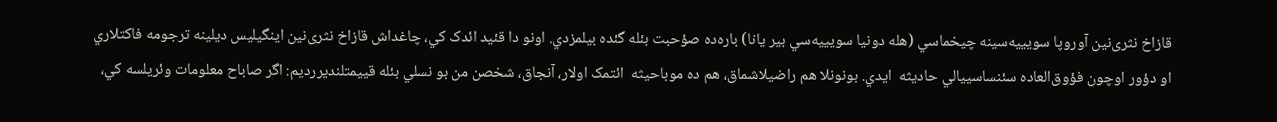قازاخ نثری‌‌نين آوروپا سويييه‌سينه چيخماسي (هله دونيا سويييه‌سي بير يانا) باره‌ده صؤحبت بئله گئده بيلمزدي. اونو دا قئيد ائدک کي، چاغداش قازاخ نثری‌‌نين اينگيليس ديلينه ترجومه فاکتلاري او دؤور اوچون فؤو‌ق‌العاده سئنساسييالي حاديثه  ايدي. بونونلا هم راضيلاشماق، هم ده موباحيثه  ائتمک اولار، آنجاق، شخصن من بو نسلي بئله قييمتلنديررديم: اگر صاباح معلومات وئريلسه کي،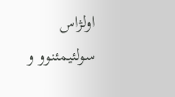اولژاس سولئيمئنوو و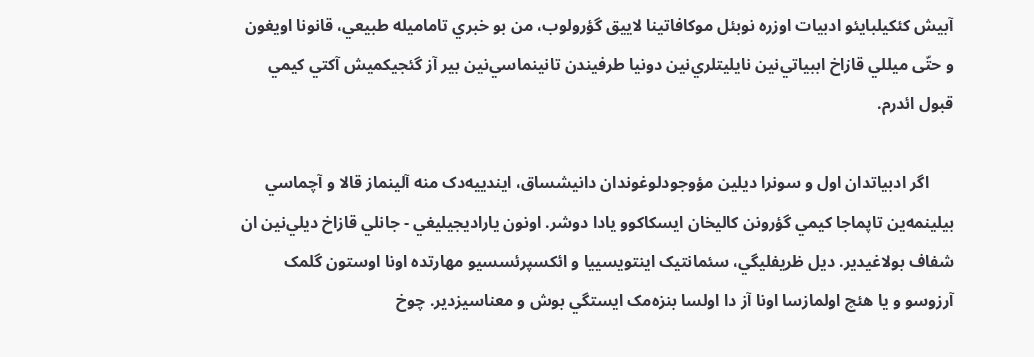آبيش کئکيلبايئو ادبيات اوزره نوبئل موکافاتينا لاييق گؤرولوب، من بو خبري تاماميله طبيعي، قانونا اويغون و حتّی ميللي قازاخ اببياتي‌‌نين نايليتلري‌‌نين دونيا طرفيندن تانينماسي‌‌نين بير آز گئجيکميش آکتي کيمي قبول ائدرم.

      اگر ادبياتدان اول و سونرا ديلين مؤوجودلوغوندان دانيشساق، ايندييه‌دک منه آلينماز قالا و آچماسي بيلينمه‌ين تاپماجا کيمي گؤرونن کاليخان ايسکاکوو يادا دوشر. اونون ياراديجيليغي - جانلي قازاخ ديلي‌‌نين ان شفاف بولاغيدير. ديل ظريفليگي، سئمانتيک اينتويسييا و ائکسپرئسسيو مهارتده اونا اوستون گلمک آرزوسو و يا هئچ اولمازسا اونا آز دا اولسا بنزه‌مک ايستگي بوش و معناسيزدير. چوخ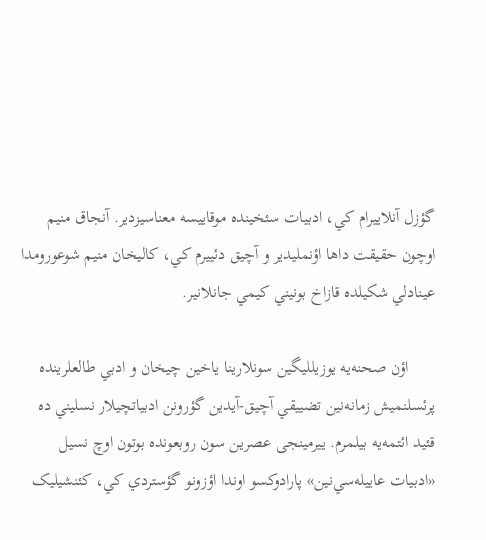گؤزل آنلاييرام کي، ادبيات سئخينده موقاييسه معناسيزدير. آنجاق منيم اوچون حقيقت داها اؤنمليدير و آچيق دئييرم کي، کاليخان منيم شوعورومدا عينادلي شکيلده قازاخ بونيني کيمي جانلانير.

      اؤن صحنه‌يه يوزيلليگين سونلارينا ياخين چيخان و ادبي طالعلرينده پرئسلنميش زمانه‌نين تضييقي آچيق-آيدين گؤرونن ادبياتچيلار نسليني ده قئيد ائتمه‌يه بيلمرم. ييرمينجی عصرين سون روبعونده بوتون اوچ نسيل «ادبيات عاييله‌سي‌نين» پارادوکسو اوندا اؤزونو گؤستردي کي، کئنشيليک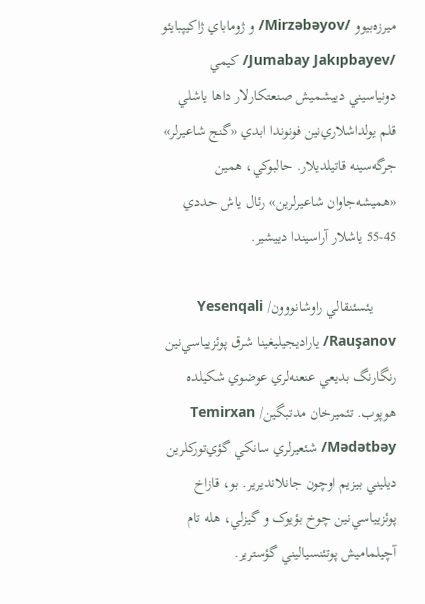ميرزه‌بيوو /Mirzəbəyov/ و ژوماباي ژاکيپبايئو /Jumabay Jakıpbayev/ کيمي دونياسيني دييشميش صنعتکارلار داها ياشلي قلم يولداشلاري‌‌نين فونوندا ابدي «گنج شاعيرلر» جرگه‌سينه قاتيلديلار. حالبوکي، همين «هميشه‌جاوان شاعيرلرين» رئال ياش حددي 45-55 ياشلار آراسيندا دييشير.

      يئسئنقالي راوشانووون/ Yesenqali Rauşanov/ ياراديجيليغينا شرق پوئزيياسي‌‌نين رنگارنگ بديعي عنعنه‌لري عوضوي شکيلده هوپوب. تئميرخان مدتبگين/ Temirxan Mədətbəy/ شئعیرلري سانکي گؤي‌تورکلرين ديليني بيزيم اوچون جانلانديرير. بو، قازاخ پوئزيياسي‌‌نين چوخ بؤيوک و گيزلي، هله تام آچيلماميش پوتئنسياليني گؤسترير.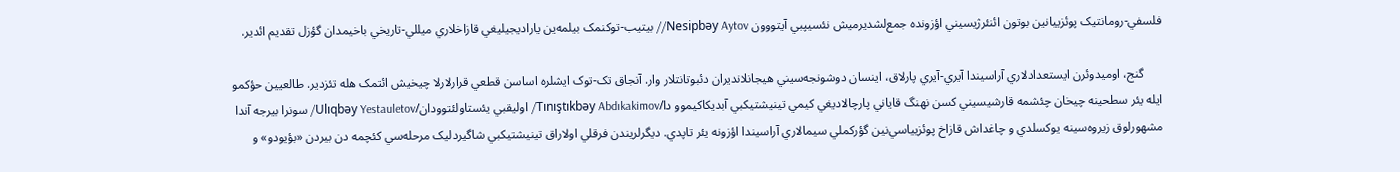فلسفي-رومانتيک پوئزييانين بوتون ائنئرژيسيني اؤزونده جمع‌لشديرميش نئسيپبي آيتووون Nesipbəy Aytov// بيتيب-توکنمک بيلمه‌ين ياراديجيليغي قازاخلاري ميللي-تاريخي باخيمدان گؤزل تقديم ائدير.

      گنج، اوميدوئرن ايستعدادلاري آراسيندا آيري-آيري پارلاق، اينسان دوشونجه‌سيني هيجانلانديران دئبوتانتلار وار. آنجاق تک-توک ايشلره اساسن قطعي قرارلارلا چيخيش ائتمک هله تئزدير. طالعيين حؤکمو ايله يئر سطحينه چيخان چئشمه قارشيسيني کسن نهنگ قاياني پارچالاديغي کيمي تينيشتيکبي آبديکاکيموو دا/Tınıştıkbəy Abdıkakimov/ اوليقبي يئستاولئتوودان/Ulıqbəy Yestauletov/ سونرا بيرجه آندا مشهورلوق زيروه‌سينه يوکسلدي و چاغداش قازاخ پوئزيياسي‌‌نين گؤرکملي سيمالاري آراسيندا اؤزونه يئر تاپدي. ديگرلريندن فرقلي اولاراق تينيشتيکبي شاگيردليک مرحله‌سي کئچمه دن بيردن «بؤيودو» و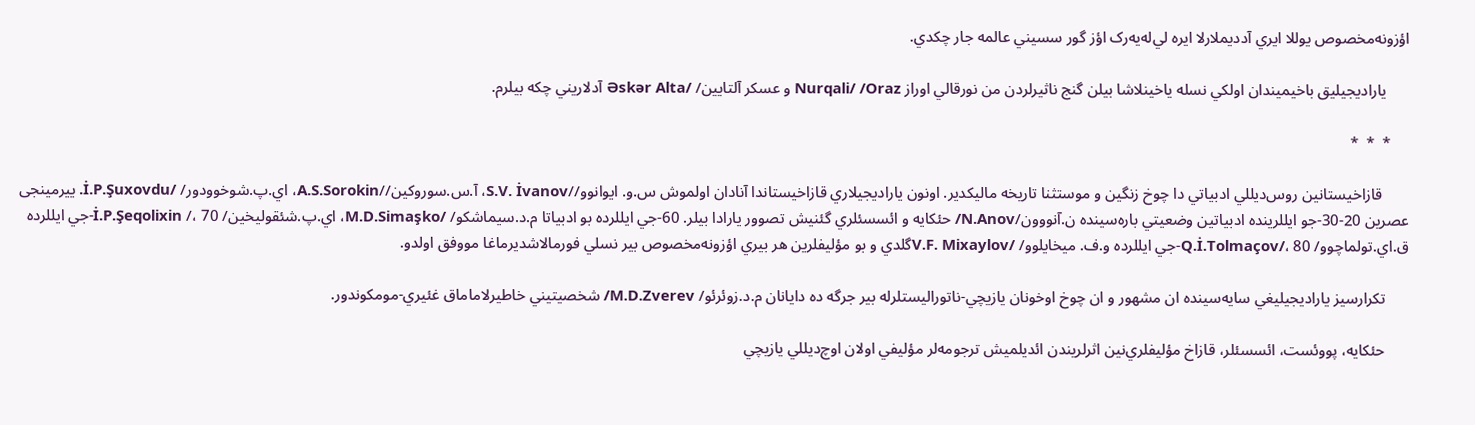اؤزونه‌مخصوص يوللا ايري آدديملارلا ايره لي‌له‌‌یه‌رک اؤز گور سسيني عالمه جار چکدي.

      ياراديجيليق باخيميندان اولکي نسله ياخينلاشا بيلن گنج ناثيرلردن من نورقالي اوراز Nurqali/ /Oraz و عسکر آلتايين/ /Əskər Alta آدلاريني چکه بيلرم.

     *  *  *

       قازاخيستانين روس‌ديللي ادبياتي دا چوخ زنگين و موستثنا تاريخه ماليکدير. اونون ياراديجيلاري قازاخيستاندا آنادان اولموش س.و. ايوانوو//S.V. İvanov، آ.س.سوروکين//A.S.Sorokin، اي.پ.شوخوودور/ /İ.P.Şuxovdu. ييرمينجی عصرين 20-30-جو ايللرينده ادبياتين وضعيتي باره‌سينده ن.آنووون/N.Anov/ حئکایه و ائسسئلري گئنيش تصوور يارادا بيلر. 60-جي ايللرده بو ادبياتا م.د.سيماشکو/ /M.D.Simaşko، اي.پ.شئقوليخين/ İ.P.Şeqolixin /، 70-جي ايللرده ق.اي.تولماچوو/ Q.İ.Tolmaçov/، 80-جي ايللرده و.ف. ميخايلوو/ /V.F. Mixaylovگلدي و بو مؤليفلرين هر بيري اؤزونه‌مخصوص بير نسلي فورمالاشديرماغا مووفق اولدو.

      تکرارسيز ياراديجيليغي سايه‌سينده ان مشهور و ان چوخ اوخونان يازيچي-ناتوراليستلرله بير جرگه ده دايانان م.د.زوئرئو/ M.D.Zverev/ شخصيتيني خاطيرلاماماق غئيري-مومکوندور.

      حئکایه، پووئست، ائسسئلر، قازاخ مؤليفلري‌‌نين اثرلريندن ائديلميش ترجومه‌لر مؤليفي اولان اوچ‌ديللي يازيچي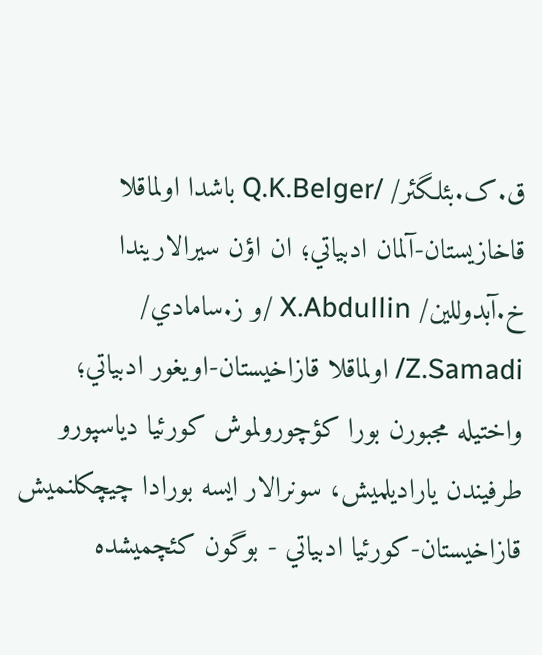ق.ک.بئلگئر/ /Q.K.Belger باشدا اولماقلا قاخازيستان-آلمان ادبياتي؛ ان اؤن سيرالاريندا خ.آبدوللين/ X.Abdullin /و ز.سامادي/ Z.Samadi/ اولماقلا قازاخيستان-اويغور ادبياتي؛ واختيله مجبورن بورا کؤچورولموش کورئيا دياسپورو طرفيندن ياراديلميش، سونرالار ايسه بورادا چيچکلنميش قازاخيستان-کورئيا ادبياتي - بوگون کئچميشده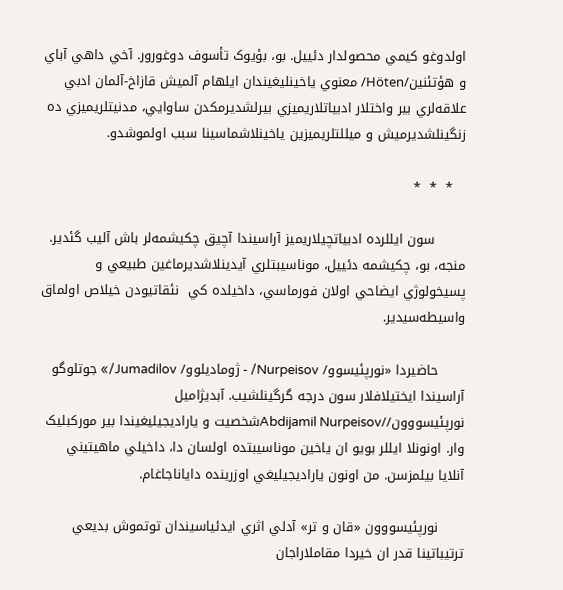اولدوغو کيمي محصولدار دئييل. بو، بؤيوک تأسوف دوغورور. آخي داهي آباي و هؤتئنين/Höten/ معنوي ياخينليغيندان ايلهام آلميش قازاخ-آلمان ادبي علاقه‌لري بير واختلار ادبياتلاريميزي بيرلشديرمکدن ساوايي، مدنيتلريميزي ده زنگينلشديرميش و میللتلريميزين ياخينلاشماسينا سبب اولموشدو.

   *  *  *

       سون ايللرده ادبياتچيلاريميز آراسيندا آچيق چکيشمه‌لر باش آليب گئدير. منجه، بو، چکيشمه دئييل، موناسيبتلري آيدينلاشديرماغين طبيعي و پسيخولوژي ايضاحي اولان فورماسي، داخيلده کي  نئقاتيودن خيلاص اولماق واسيطه‌سيدير.

      حاضيردا «نورپئيسوو/ Nurpeisov/ - ژوماديلوو/ Jumadilov/» جوتلوگو آراسيندا ايختيلافلار سون درجه گرگينلشيب. آبديژاميل نورپئيسووون//Abdijamil Nurpeisovشخصيت و ياراديجيليغيندا بير مورکبليک وار. اونونلا ايللر بويو ان ياخين موناسيبتده اولسان دا، داخيلي ماهيتيني آنلايا بيلمزسن. من اونون ياراديجيليغي اوزرينده داياناجاغام.

      نورپئيسووون «قان و تر» آدلي اثري ايدئياسيندان توتموش بديعي ترتيباتينا قدر ان خيردا مقاملاراجان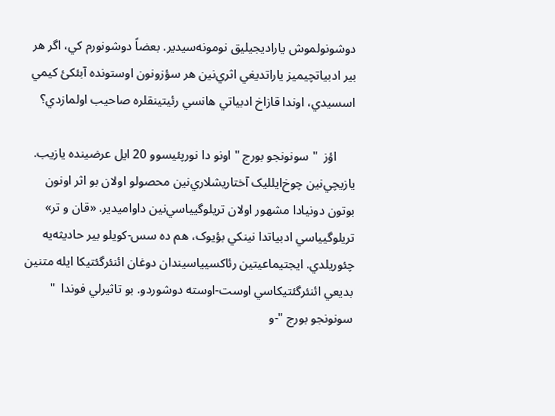دوشونولموش ياراديجيليق نومونه‌سيدير. بعضاً دوشونورم کي، اگر هر بير ادبياتچيميز ياراتديغي اثري‌‌نين هر سؤزونون اوستونده آبئکئ کيمي اسسيدي، اوندا قازاخ ادبياتي هانسي رئيتينقلره صاحیب اولمازدي؟

      اؤز  " سونونجو بورج " اونو دا نورپئيسوو 20 ايل عرضينده يازيب. يازيچي‌‌نين چوخ‌ايلليک آختاريشلاري‌‌نين محصولو اولان بو اثر اونون بوتون دونيادا مشهور اولان تريلوگيياسي‌‌نين داواميدير. «قان و تر» تريلوگيياسي ادبياتدا نينکي بؤيوک، هم ده سس-کويلو بير حاديثه‌يه چئوريلدي. ايجتيماعيتين رئاکسيياسيندان دوغان ائنئرگئتيکا ايله متنين بديعي ائنئرگئتيکاسي اوست-اوسته دوشوردو. بو تاثيرلي فوندا  " سونونجو بورج "-و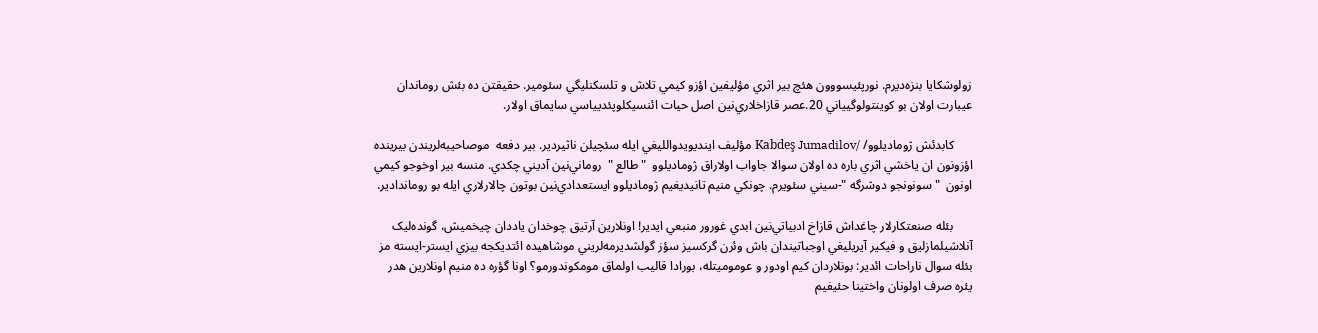زولوشکايا بنزه‌ديرم. نورپئيسووون هئچ بير اثري مؤليفين اؤزو کيمي تلاش و تلسکنليگي سئومير. حقيقتن ده بئش روماندان عيبارت اولان بو کوينتولوگيياني 20.عصر قازاخلاري‌‌نين اصل حيات ائنسيکلوپئديياسي سايماق اولار.

      کابدئش ژوماديلوو/ /Kabdeş Jumadilov مؤليف اينديويدوالليغي ايله سئچيلن ناثيردير. بير دفعه  موصاحيبه‌لريندن بيرينده اؤزونون ان ياخشي اثري باره ده اولان سوالا جاواب اولاراق ژوماديلوو  " طالع "  روماني‌‌نين آديني چکدي. منسه بير اوخوجو کيمي اونون  " سونونجو دوشرگه "-سيني سئويرم. چونکي منيم تانيديغيم ژوماديلوو ايستعدادي‌‌نين بوتون چالارلاري ايله بو روماندادير.

      بئله صنعتکارلار چاغداش قازاخ ادبياتي‌‌نين ابدي غورور منبعي ايدير! اونلارين آرتيق چوخدان ياددان چيخميش، گونده‌ليک آنلاشيلمازليق و فيکير آيريليغي اوجباتيندان باش وئرن گرکسيز سؤز گولشديرمه‌لريني موشاهيده ائتديکجه بيزي ايستر-ايسته مز بئله سوال ناراحات ائدير: بونلاردان کيم اودور و عوموميتله، بورادا قاليب اولماق مومکوندورمو؟ اونا گؤره ده منيم اونلارين هدر يئره صرف اولونان واختينا حئيفيم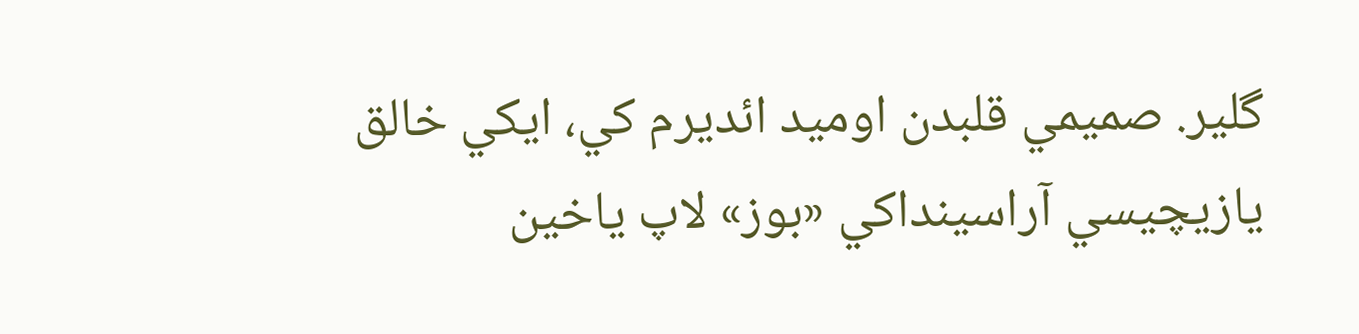گلير. صميمي قلبدن اوميد ائديرم کي، ايکي خالق يازيچيسي آراسينداکي «بوز» لاپ ياخين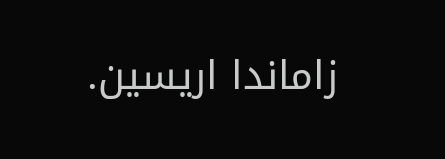زاماندا اريسين.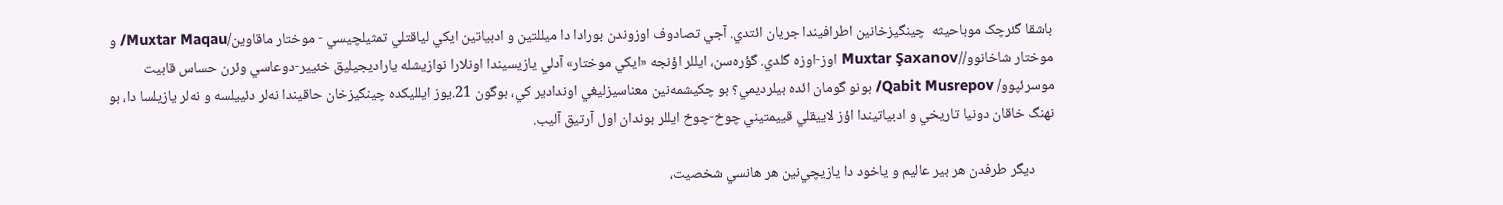باشقا گئرچک موباحيثه  چينگيزخانين اطرافيندا جريان ائتدي. آجي تصادوف اوزوندن بورادا دا میللتين و ادبياتين ايکي لياقتلي تمثيلچيسي - موختار ماقاوين/Muxtar Maqau/ و موختار شاخانوو//Muxtar Şaxanov اوز-اوزه گلدي. گؤره‌سن، ايللر اؤنجه «ايکي موختار» آدلي يازيسيندا اونلارا نوازيشله ياراديجيليق خئيير-دوعاسي وئرن حساس قابيت موسرئپوو/ Qabit Musrepov/ بونو گومان ائده بيلرديمي؟ بو چکيشمه‌‌نين معناسيزليغي اوندادير کي، بوگون 21.يوز ايلليکده چينگيزخان حاقيندا نه‌لر دئييلسه و نه‌لر يازيلسا دا، بو نهنگ خاقان دونيا تاريخي و ادبياتيندا اؤز لاييقلي قييمتيني چوخ-چوخ ايللر بوندان اول آرتيق آليب.

      ديگر طرفدن هر بير عاليم و ياخود دا يازيچي‌‌نين هر هانسي شخصيت،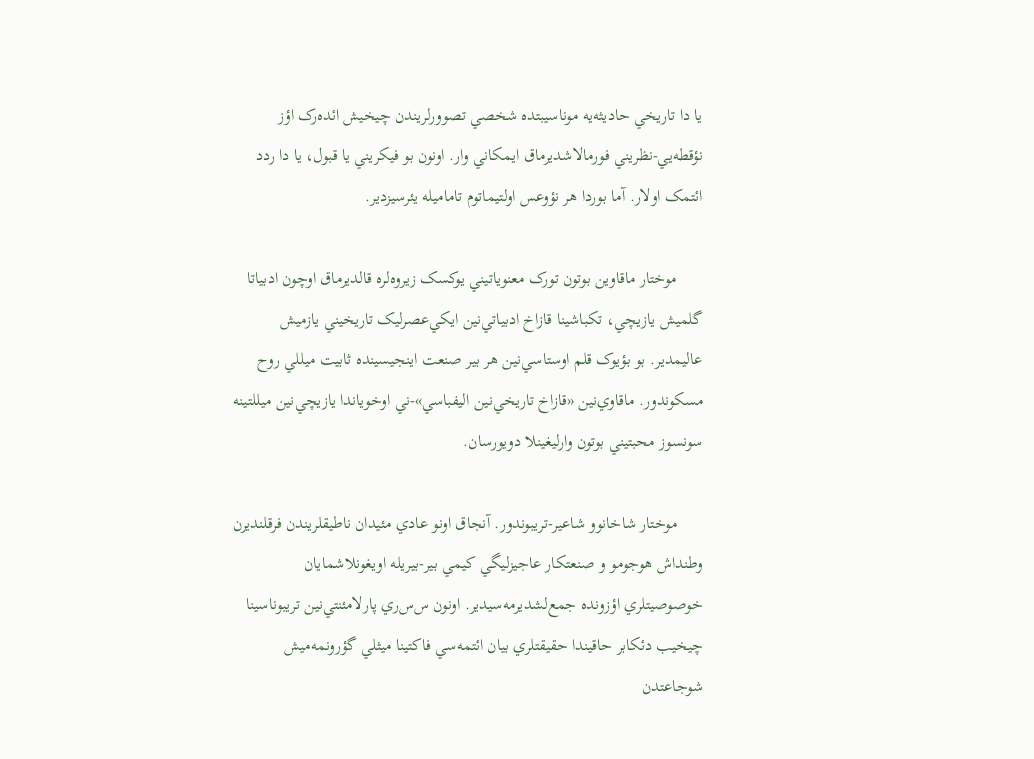يا دا تاريخي حاديثه‌يه موناسيبتده شخصي تصوورلريندن چيخيش ائده‌رک اؤز نؤقطه‌يي-نظريني فورمالاشديرماق ايمکاني وار. اونون بو فيکريني يا قبول، يا دا ردد ائتمک اولار. آما بوردا هر نؤوعس اولتيماتوم تاماميله يئرسيزدير.

      موختار ماقاوين بوتون تورک معنوياتيني يوکسک زيروه‌لره قالديرماق اوچون ادبياتا گلميش يازيچي، تکباشينا قازاخ ادبياتي‌‌نين ايکي‌عصرليک تاريخيني يازميش عاليمدير. بو بؤيوک قلم اوستاسي‌‌نين هر بير صنعت اينجيسينده ثابيت ميللي روح مسکوندور. ماقاوي‌‌نين «قازاخ تاريخي‌‌نين اليفباسي»-ني اوخوياندا يازيچي‌‌نين میللتينه سونسوز محبتيني بوتون وارليغينلا دويورسان.

      موختار شاخانوو شاعير-تريبوندور. آنجاق اونو عادي مئيدان ناطيقلريندن فرقلنديرن وطنداش هوجومو و صنعتکار عاجيزليگي کيمي بير-بيريله اويغونلاشمايان خوصوصيتلري اؤزونده جمع‌لشديرمه‌سيدير. اونون س‌س‌ري پارلامئنتي‌‌نين تريبوناسينا چيخيب دئکابر حاقيندا حقيقتلري بيان ائتمه‌سي فاکتينا ميثلي گؤرونمه‌ميش شوجاعتدن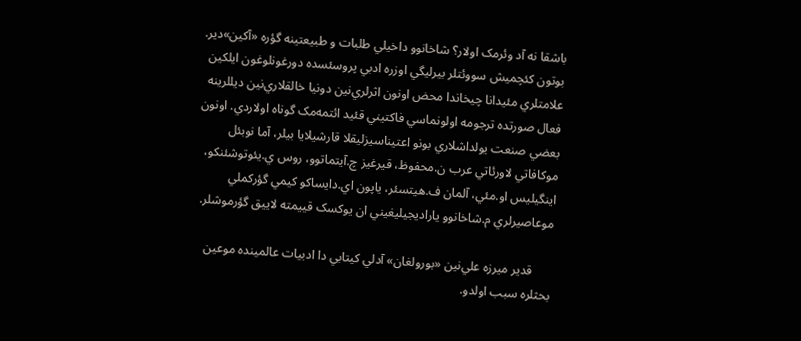باشقا نه آد وئرمک اولار؟ شاخانوو داخيلي طلبات و طبيعتينه گؤره «آکين»دير. بوتون کئچميش سووئتلر بيرليگي اوزره ادبي پروسئسده دورغونلوغون ايلکين علامتلري مئيدانا چيخاندا محض اونون اثرلري‌‌نين دونيا خالقلاري‌‌نين ديللرينه فعال صورتده ترجومه اولونماسي فاکتيني قئيد ائتمه‌مک گوناه اولاردي. اونون بعضي صنعت يولداشلاري بونو اعتيناسيزليقلا قارشيلايا بيلر، آما نوبئل موکافاتي لاورئاتي عرب ن.محفوظ، قيرغيز چ.آيتماتوو، روس ي.يئوتوشئنکو، اينگيليس او.مئي، آلمان ف.هيتسئر، ياپون اي.دايساکو کيمي گؤرکملي موعاصيرلري م.شاخانوو ياراديجيليغيني ان يوکسک قييمته لاييق گؤرموشلر.

      قدير ميرزه علي‌‌نين «بورولغان» آدلي کيتابي دا ادبيات عالمينده موعين بحثلره سبب اولدو.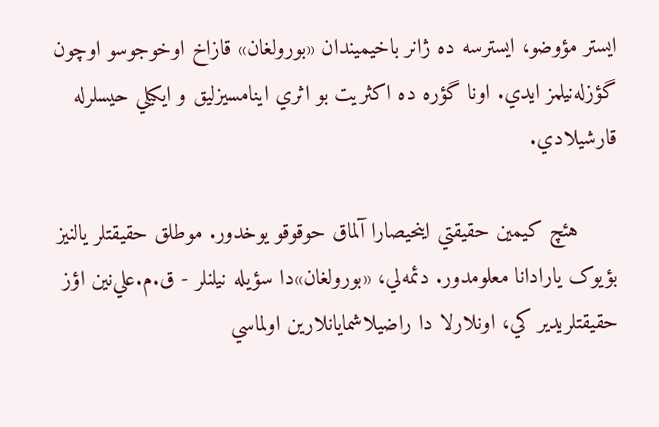ايستر مؤوضو، ايسترسه ده ژانر باخيميندان «بورولغان» قازاخ اوخوجوسو اوچون گؤزله‌نيلمز ايدي. اونا گؤره ده اکثريت بو اثري اينامسيزليق و ايکيلي حیسلرله قارشيلادي.

      هئچ کيمين حقيقتي اينحيصارا آلماق حوقوقو يوخدور. موطلق حقيقتلر يالنيز بؤيوک يارادانا معلومدور. دئمه‌‌‌لي، «بورولغان»دا سؤيله نيلنلر - ق.م.علي‌‌نين اؤز حقيقتلريدير کي، اونلارلا دا راضيلاشمايانلارين اولماسي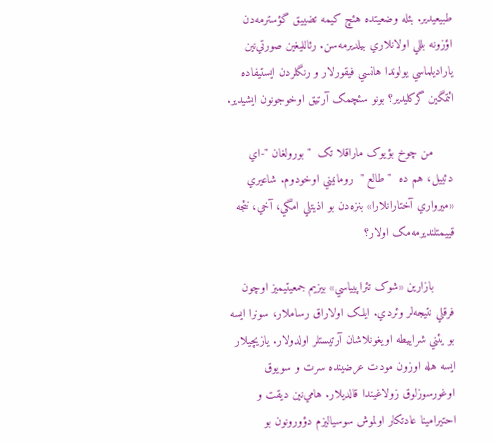طبيعيدير. بئله وضعيتده هئچ کيمه تضييق گؤسترمه‌دن اؤزونه بللي اولانلاري بيلديرمه‌سن. رئالليغين صورتي‌‌نين ياراديلماسي يولوندا هانسي فيقورلار و رنگلردن ايستيفاده ائتمگين گرکليدير؟ بونو سئچمک آرتيق اوخوجونون ايشيدير.

      من چوخ بؤيوک ماراقلا تک  " بورولغان "-اي دئييل، هم ده  " طالع "  رومانيني اوخودوم. شاعيري «ميرواري آختارانلارا» بنزه‌‌دن بو اذيتلي امگي، آخي، نئجه قييمتلنديرمه‌‌مک اولار؟

      بازارين «شوک تئراپيياسي» بيزيم جمعيتيميز اوچون فرقلي نتيجه‌لر وئردي. ايلک اولاراق رساملار، سونرا ايسه بو يئني شراييطه اويغونلاشان آرتيستلر اولدولار. يازيچيلار ايسه هله اوزون مودت عرضينده سرت و سويوق اوغورسوزلوق زولاغيندا قالديلار. هامي‌‌نين ديقت و احتيرامينا عادتکار اولموش سوسياليزم دؤورونون بو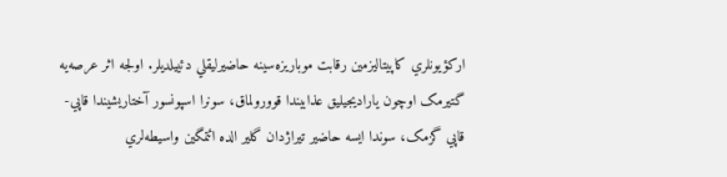ارکؤيونلري کاپيتاليزمين رقابت موباريزه‌سينه حاضيرليقلي دئييلديلر. اولجه اثر عرصه‌يه گتيرمک اوچون ياراديجيليق عذابيندا قوورولماق، سونرا اسپونسور آختاريشيندا قاپي-قاپي گزمک، سوندا ايسه حاضير تيراژدان گلير الده ائتمگين واسيطه‌لري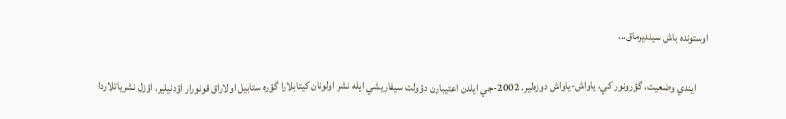اوستونده باش سينديرماق...

      ايندي وضعيت، گؤرونور کي، ياواش-ياواش دوزه‌لير. 2002-جي ايلدن اعتيبارن دؤولت سيفاريشي ايله نشر اولونان کيتابلارا گؤره ستابيل اولاراق قونورار اؤدنيلير. اؤزل نشرياتلاردا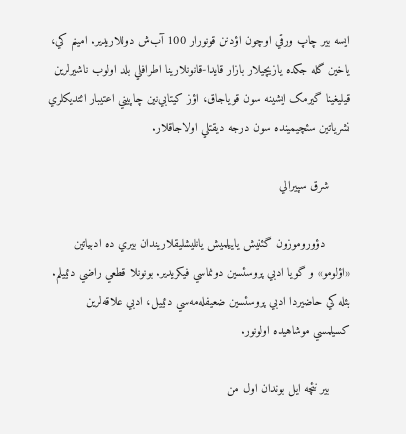ايسه بير چاپ ورقي اوچون اؤدنن قونورار 100 آب‌ش دوللاريدير. امينم کي، ياخين گله جکده يازيچيلار بازار قايدا-قانونلارينا اطرافلي بلد اولوب ناشيرلرين قيليغينا گيرمک ايشينه سون قوياجاق، اؤز کيتابي‌‌نين چاپيني اعتيبار ائتديکلري نشرياتين سئچيمينده سون درجه ديقتلي اولاجاقلار.

      شرق سپيرالي

       دؤوروموزون گئنيش ياييلميش يانليشليقلاريندان بيري ده ادبياتين «اؤلومو» و گويا ادبي پروسئسين دونماسي فيکريدير. بونونلا قطعي راضي دئييلم. بئله کي حاضيردا ادبي پروسئسين ضعيفله‌مه‌سي دئييل، ادبي علاقه‌لرين کسيلمسي موشاهيده اولونور.

      بير نئچه ايل بوندان اول من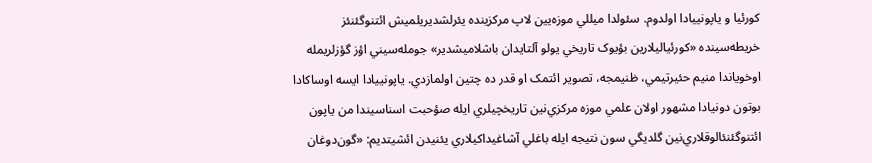کورئيا و ياپونييادا اولدوم. سئولدا ميللي موزه‌یين لاپ مرکزينده يئرلشديريلميش ائتنوگئنئز خريطه‌سينده «کورئياليلارين بؤيوک تاريخي يولو آلتايدان باشلاميشدير» جومله‌سيني اؤز گؤزلريمله اوخوياندا منيم حئيرتيمي، ظنيمجه، تصوير ائتمک او قدر ده چتين اولمازدي. ياپونييادا ايسه اوساکادا بوتون دونيادا مشهور اولان علمي موزه مرکزي‌‌نين تاريخچيلري ايله صؤحبت اسناسيندا من ياپون ائتنوگئنئالوقلاري‌‌نين گلديگي سون نتيجه ايله باغلي آشاغيداکيلاري يئنيدن ائشيتديم: «گون‌دوغان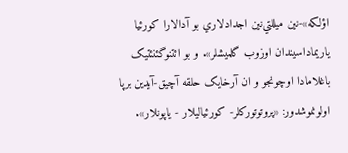اؤلکه»-نين میللتي‌‌نين اجدادلاري بو آدالارا کورئيا ياريماداسيندان اوزوب گلميشلر». و بو ائتنوگئنئتيک باغلامادا اوچونجو و ان آرخايک حلقه آچيق-آيدين برپا اولونموشدور: «پروتوتورکلر- کورئياليلار - ياپونلار».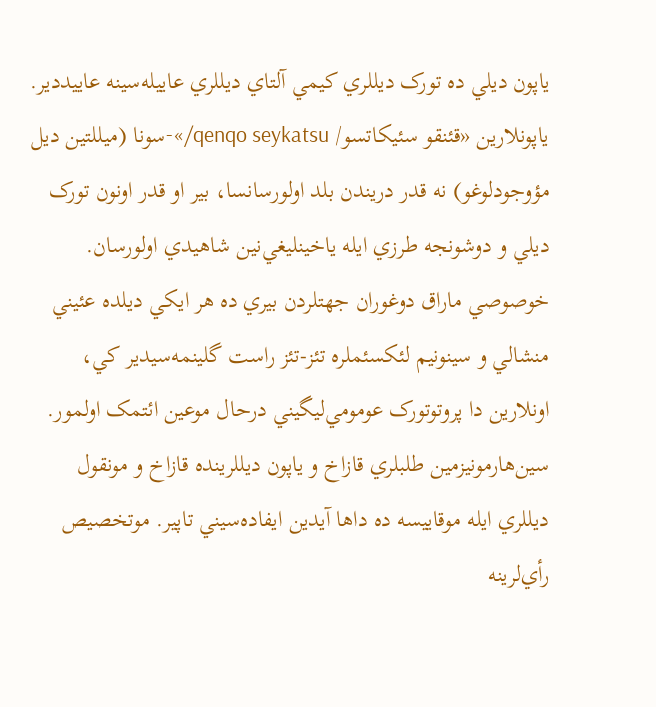ياپون ديلي ده تورک ديللري کيمي آلتاي ديللري عاييله‌سينه عاييددير. ياپونلارين «قئنقو سئيکاتسو/ qenqo seykatsu/»-سونا (ميللتين ديل مؤوجودلوغو) نه قدر دريندن بلد اولورسانسا، بير او قدر اونون تورک ديلي و دوشونجه طرزي ايله ياخينليغي‌‌نين شاهيدي اولورسان. خوصوصي ماراق دوغوران جهتلردن بيري ده هر ايکي ديلده عئيني منشالي و سينونيم لئکسئملره تئز-تئز راست گلينمه‌سيدير کي، اونلارين دا پروتوتورک عومومي‌ليگيني درحال موعين ائتمک اولمور. سين‌هارمونيزمين طلبلري قازاخ و ياپون ديللرينده قازاخ و مونقول ديللري ايله موقاييسه ده داها آيدين ايفاده‌سيني تاپير. موتخصيص رأي‌لرينه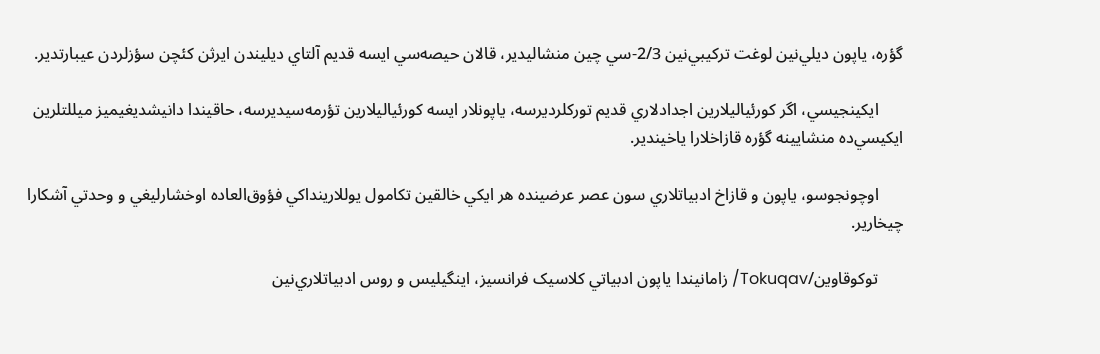گؤره، ياپون ديلي‌‌نين لوغت ترکيبي‌‌نين 2/3-سي چين منشاليدير، قالان حيصه‌سي ايسه قديم آلتاي ديليندن ايرثن کئچن سؤزلردن عيبارتدير.

      ايکينجيسي، اگر کورئياليلارين اجدادلاري قديم تورکلرديرسه، ياپونلار ايسه کورئياليلارين تؤرمه‌سيديرسه، حاقيندا دانيشديغيميز میللتلرين ايکيسي‌‌ده منشايينه گؤره قازاخلارا ياخيندير.

      اوچونجوسو، ياپون و قازاخ ادبياتلاري سون عصر عرضينده هر ايکي خالقين تکامول يوللارينداکي فؤوق‌العاده اوخشارليغي و وحدتي آشکارا چيخارير.

      توکوقاوين/Tokuqav/ زامانيندا ياپون ادبياتي کلاسيک فرانسيز، اينگيليس و روس ادبياتلاري‌‌نين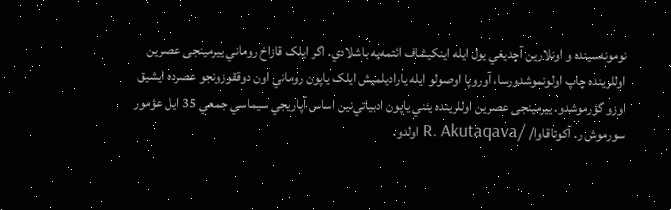نومونه‌سينده و اونلارين آچديغي يول ايله اينکيشاف ائتمه‌يه باشلادي. اگر ايلک قازاخ روماني ييرمينجی عصرين اوللرينده چاپ اولونموشدورسا، آوروپا اوصولو ايله ياراديلميش ايلک ياپون روماني اون دوققوزونجو عصرده ايشيق اوزو گؤرموشدو. ييرمينجی عصرين اوللرينده يئني ياپون ادبياتي‌‌نين اساس آپاريجي سيماسي جمعي 35 ايل عؤمور سورموش ر. آکوتاقاوا/ /R. Akutaqava اولدو.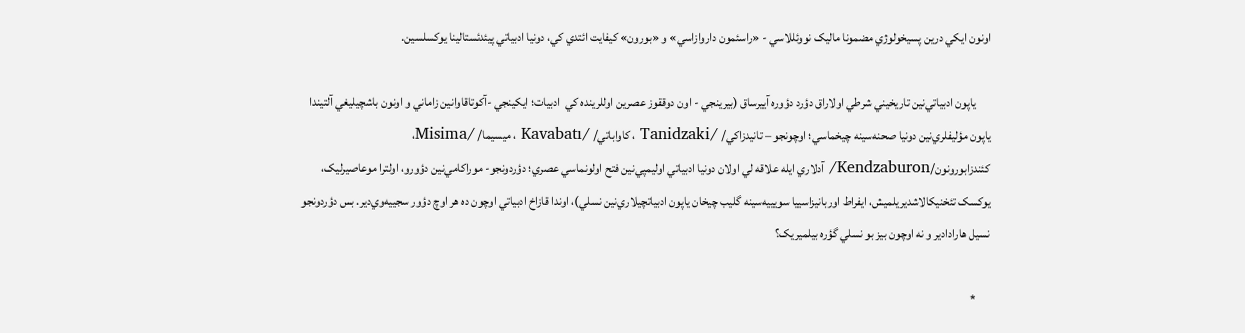اونون ايکي درين پسيخولوژي مضمونا ماليک نووئللاسي - «راسئمون داروازاسي» و «بورون» کيفايت ائتدي کي، دونيا ادبياتي پيئدئستالينا يوکسلسين.

      ياپون ادبياتي‌‌نين تاريخيني شرطي اولاراق دؤرد دؤوره آييرساق (بيرينجي - اون دوققوز عصرين اوللرينده کي  ادبيات؛ ايکينجي -آکوتاقاوانين زاماني و اونون باشچيليغي آلتيندا ياپون مؤليفلري‌‌نين دونيا صحنه‌سينه چيخماسي؛ اوچونجو – تانيدزاکي/ /Tanidzaki ، کاواباتي/ /Kavabatı ، ميسيما/ /Misima، کئندزابورونون/Kendzaburon/ آدلاري ايله علاقه لي اولان دونيا ادبياتي اوليمپي‌‌نين فتح اولونماسي عصري؛ دؤردونجو- موراکامي‌‌نين دؤورو، اولترا موعاصيرليک، يوکسک تئخنيکالاشديريلميش، ايفراط اوربانيزاسييا سويييه‌سينه گليب چيخان ياپون ادبياتچيلاري‌‌نين نسلي)، اوندا قازاخ ادبياتي اوچون ده هر اوچ دؤور سجیيه‌وي‌دير. بس دؤردونجو نسيل هارادادير و نه اوچون بيز بو نسلي گؤره بيلميريک؟

      *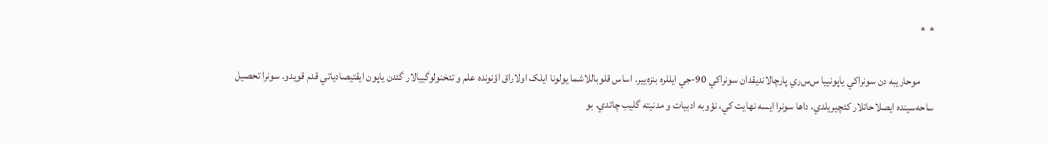*  *

       موحاريبه دن سونراکي ياپونييا س‌س‌ري پارچالانديقدان سونراکي 90-جي ايللره بنزه‌يير. اساس قلوباللاشما يولونا ايلک اولاراق اؤنونده علم و تئخنولوگييالار گئدن ياپون ايقتيصادياتي قدم قويدو. سونرا تحصيل ساحه‌سينده ايصلاحاتلار کئچيريلدي، داها سونرا ايسه نهايت کي، نؤوبه ادبيات و مدنيته گليب چاتدي. بو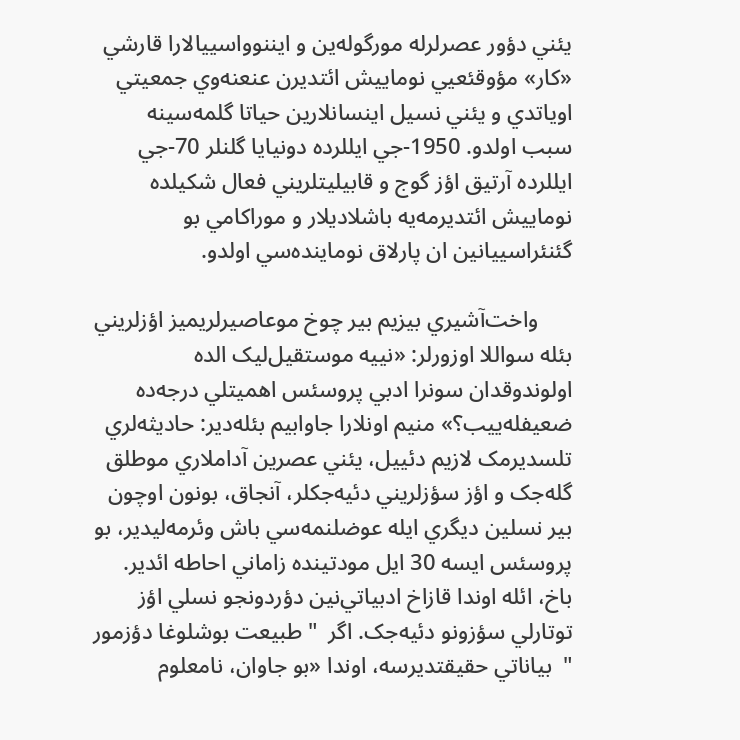يئني دؤور عصرلرله مورگوله‌ين و ايننوواسييالارا قارشي «کار» مؤوقئعيي نوماييش ائتديرن عنعنه‌وي جمعيتي اوياتدي و يئني نسيل اينسانلارين حياتا گلمه‌سينه سبب اولدو. 1950-جي ايللرده دونيايا گلنلر 70-جي ايللرده آرتيق اؤز گوج و قابيليتلريني فعال شکيلده نوماييش ائتديرمه‌يه باشلاديلار و موراکامي بو گئنئراسييانين ان پارلاق نوماينده‌سي اولدو.

      واخت‌آشيري بيزيم بير چوخ موعاصيرلريميز اؤزلريني بئله سواللا اوزورلر: «نييه موستقيل‌ليک الده اولوندوقدان سونرا ادبي پروسئس اهميتلي درجه‌ده ضعيفله‌ييب؟» منيم اونلارا جاوابيم بئله‌دير: حاديثه‌لري تلسديرمک لازيم دئييل، يئني عصرين آداملاري موطلق گله‌جک و اؤز سؤزلريني دئيه‌جکلر، آنجاق، بونون اوچون بير نسلين ديگري ايله عوضلنمه‌سي باش وئرمه‌ليدير، بو پروسئس ايسه 30 ايل مودتينده زاماني احاطه ائدير. باخ، ائله اوندا قازاخ ادبياتي‌‌نين دؤردونجو نسلي اؤز توتارلي سؤزونو دئيه‌جک. اگر  " طبيعت بوشلوغا دؤزمور "  بياناتي حقيقتديرسه، اوندا «بو جاوان، نامعلوم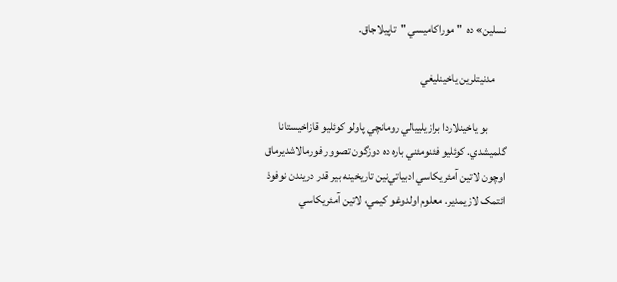نسلين» ده  " موراکاميسي "  تاپيلاجاق.

     مدنيتلرين ياخينليغي

        بو ياخينلاردا برازيلييالي رومانچي پاولو کوئليو قازاخيستانا گلميشدي. کوئليو فئنومئني باره ده دوزگون تصوور فورمالاشديرماق اوچون لاتين آمئريکاسي ادبياتي‌‌نين تاريخينه بير قدر دريندن نوفوذ ائتمک لازيمدير. معلوم اولدوغو کيمي، لاتين آمئريکاسي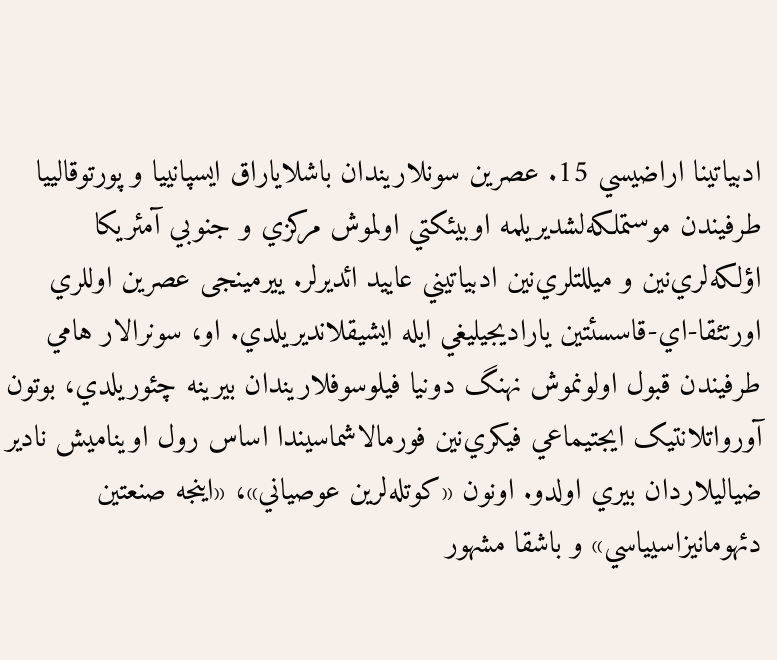ادبياتينا اراضيسي 15. عصرين سونلاريندان باشلاياراق ايسپانييا و پورتوقالييا طرفيندن موستملکه‌لشديريلمه اوبيئکتي اولموش مرکزي و جنوبي آمئريکا اؤلکه‌لري‌‌نين و میللتلري‌‌نين ادبياتيني عاييد ائديرلر. ييرمينجی عصرين اوللري اورتئقا-اي-قاسسئتين ياراديجيليغي ايله ايشيقلانديريلدي. او، سونرالار هامي طرفيندن قبول اولونموش نهنگ دونيا فيلوسوفلاريندان بيرينه چئوريلدي، بوتون آورواتلانتيک ايجتيماعي فيکري‌‌نين فورمالاشماسيندا اساس رول اويناميش نادير ضياليلاردان بيري اولدو. اونون «کوتله‌لرين عوصياني»، «اينجه صنعتين دئهومانيزاسيياسي» و باشقا مشهور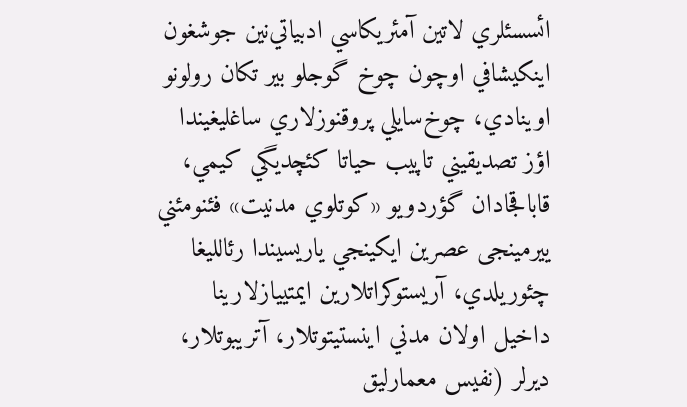ائسسئلري لاتين آمئريکاسي ادبياتي‌‌نين جوشغون اينکيشافي اوچون چوخ گوجلو بير تکان رولونو اوينادي، چوخ‌سايلي پروقنوزلاري ساغليغيندا اؤز تصديقيني تاپيب حياتا کئچديگي کيمي، قاباقجادان گؤردويو «کوتلوي مدنيت» فئنومئني ييرمينجی عصرين ايکينجي ياريسيندا رئالليغا چئوريلدي، آريستوکراتلارين ايمتييازلارينا داخيل اولان مدني اينستيتوتلار، آتريبوتلار، ديرلر (نفيس معمارليق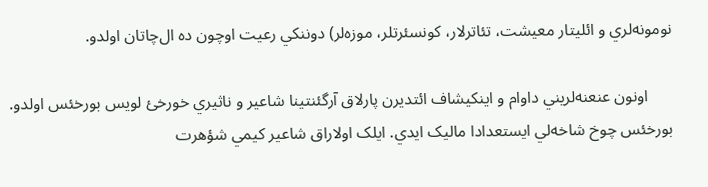نومونه‌لري و ائليتار معیشت، تئاترلار، کونسئرتلر، موزه‌لر) دوننکي رعيت اوچون ده ال‌چاتان اولدو.

      اونون عنعنه‌لريني داوام و اينکيشاف ائتديرن پارلاق آرگئنتينا شاعير و ناثيري خورخئ لويس بورخئس اولدو. بورخئس چوخ شاخه‌لي ايستعدادا ماليک ايدي. ايلک اولاراق شاعير کيمي شؤهرت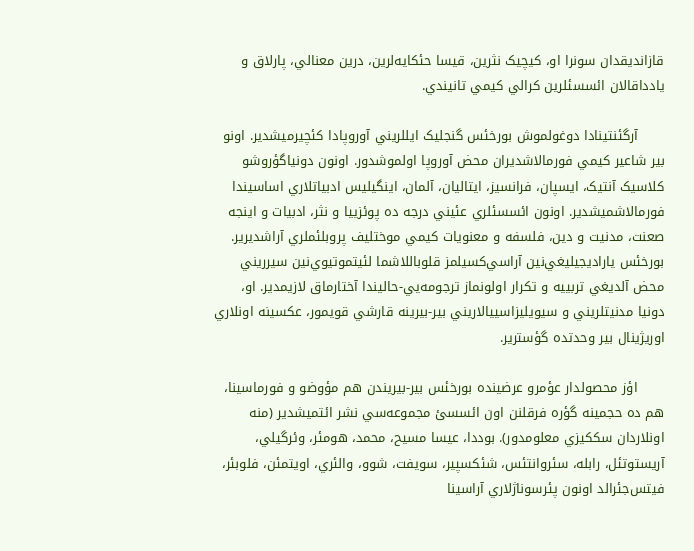قازانديقدان سونرا او، کيچيک نثرین، قيسا حئکایه‌لرين، درين معنالي، پارلاق و يادداقالان ائسسئلرين کرالي کيمي تانيندي.

      آرگئنتينادا دوغولموش بورخئس گنجليک ايللريني آوروپادا کئچيرميشدير. اونو بير شاعير کيمي فورمالاشديران محض آوروپا اولموشدور. اونون دونياگؤروشو کلاسيک آنتيک، ايسپان، فرانسيز، ايتاليان، آلمان، اينگيليس ادبياتلاري اساسيندا فورمالاشميشدير. اونون ائسسئلري عئيني درجه ده پوئزييا و نثر، ادبيات و اينجه صعنت، مدنيت و دين، فلسفه و معنويات کيمي موختليف پروبلئملري آراشديرير. بورخئس ياراديجيليغي‌‌نين آراسي‌کسيلمز قلوباللاشما لئيتموتيوي‌‌نين سيرريني محض آلديغي تربييه و تکرار اولونماز ترجومه‌يي-حاليندا آختارماق لازيمدير. او، دونيا مدنيتلريني و سيويليزاسييالاريني بير-بيرينه قارشي قويمور، عکسينه اونلاري اوريژينال بير وحدتده گؤسترير.

      اؤز محصولدار عؤمرو عرضينده بورخئس بير-بيريندن هم مؤوضو و فورماسينا، هم ده حجمينه گؤره فرقلنن اون ائسسئ مجموعه‌سي نشر ائتميشدير (منه اونلاردان سککيزي معلومدور). بوددا، عيسا مسيح، محمد، هومئر، وئرگيلي، آريستوتئل، رابله، سئروانتئس، شئکسپير، سويفت، شوو، والئري، اويتمئن، فلوبئر، فيتس‌جئرالد اونون پئرسوناژلاري آراسينا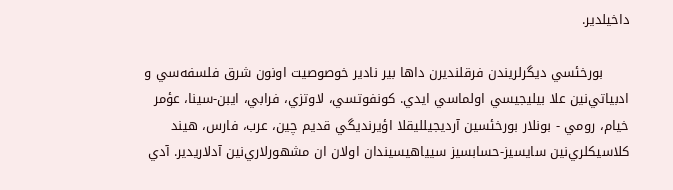داخيلدير.

      بورخئسي ديگرلريندن فرقلنديرن داها بير نادير خوصوصيت اونون شرق فلسفه‌سي و ادبياتي‌‌نين علا بيليجيسي اولماسي ايدي. کونفوتسي، لاوتزي، فرابي، ايبن-سينا، عؤمر خيام، رومي - بونلار بورخئسين آرديجيلليقلا اؤيرنديگي قديم چين، عرب، فارس، هيند کلاسيکلري‌‌نين سايسيز-حسابسيز سيياهيسيندان اولان ان مشهورلاري‌‌نين آدلاريدير. آدي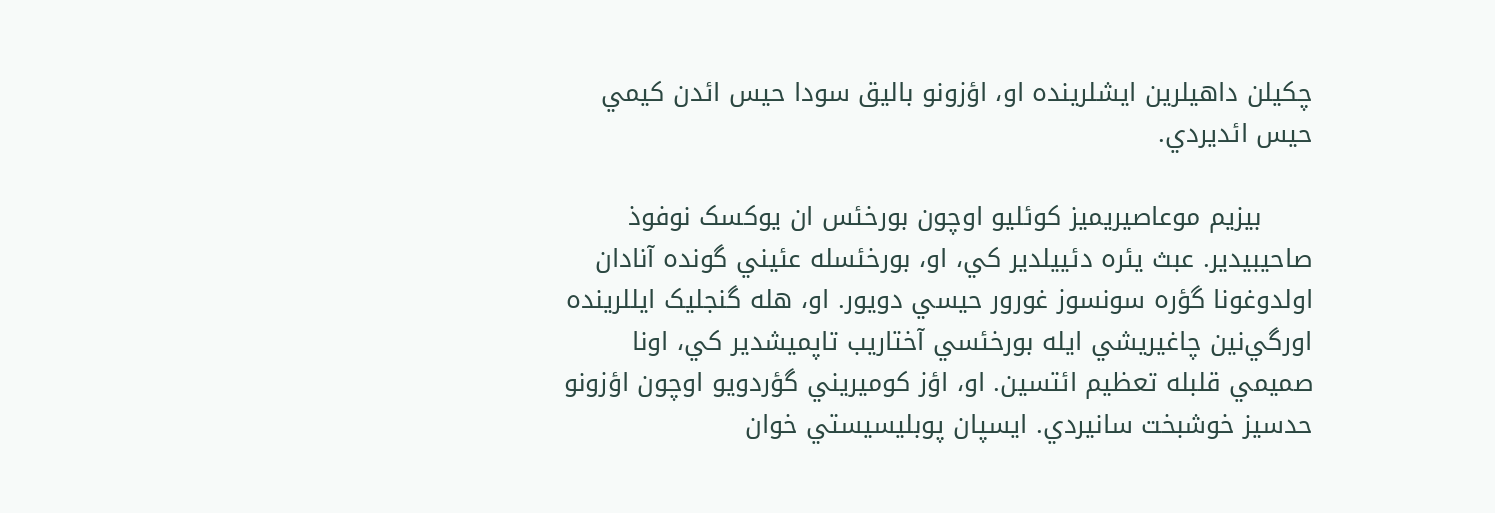چکيلن داهيلرين ايشلرينده او، اؤزونو باليق سودا حیس ائدن کيمي حیس ائديردي.

      بيزيم موعاصيريميز کوئليو اوچون بورخئس ان يوکسک نوفوذ صاحیبيدير. عبث يئره دئييلدير کي، او، بورخئسله عئيني گونده آنادان اولدوغونا گؤره سونسوز غورور حیسي دويور. او، هله گنجليک ايللرينده اورگي‌‌نين چاغيريشي ايله بورخئسي آختاريب تاپميشدير کي، اونا صميمي قلبله تعظيم ائتسين. او، اؤز کوميريني گؤردويو اوچون اؤزونو حدسيز خوشبخت سانيردي. ايسپان پوبليسيستي خوان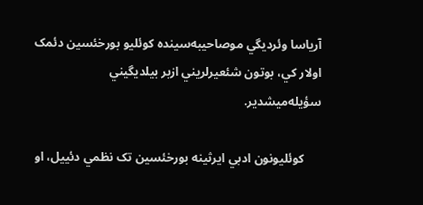آرياسا وئرديگي موصاحيبه‌سينده کوئليو بورخئسين دئمک اولار کي، بوتون شئعیرلريني ازبر بيلديگيني سؤيله‌ميشدير.

     کوئليونون ادبي ايرثينه بورخئسين تک نظمي دئييل، او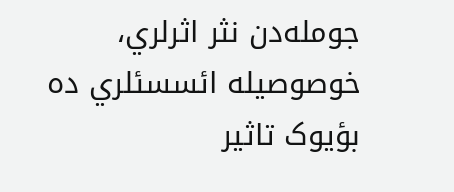جومله‌دن نثر اثرلري، خوصوصيله ائسسئلري ده بؤيوک تاثير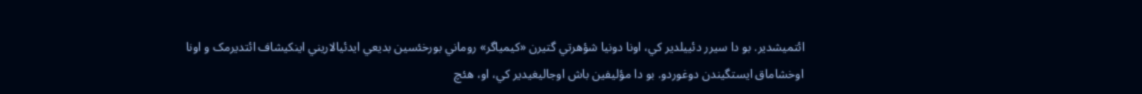ائتميشدير. بو دا سيرر دئييلدير کي، اونا دونيا شؤهرتي گتيرن «کيمياگر» روماني بورخئسين بديعي ايدئيالاريني اينکيشاف ائتديرمک و اونا اوخشاماق ايستگيندن دوغوردو. بو دا مؤليفين باش اوجاليغيدير کي، او، هئچ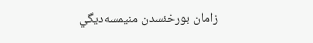زامان بورخئسدن منيمسه‌ديگي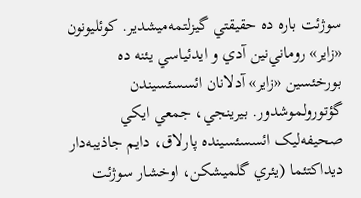سوژئت باره ده حقيقتي گيزلتمه‌ميشدير. کوئليونون «زاير» روماني‌‌نين آدي و ايدئياسي يئنه ده بورخئسين «زاير» آدلانان ائسسئسيندن گؤتورولموشدور. بيرينجي، جمعي ايکي صحيفه‌ليک ائسسئسينده پارلاق، دايم جاذيبه‌دار ديداکتئما (يئري گلميشکن، اوخشار سوژئت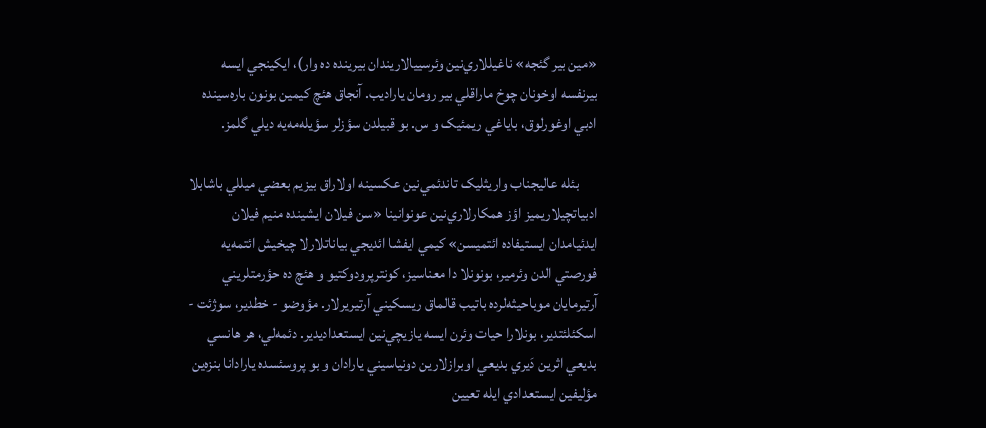«مين بير گئجه» ناغيللاري‌‌نين وئرسييالاريندان بيرينده ده وار)، ايکينجي ايسه بيرنفسه اوخونان چوخ ماراقلي بير رومان ياراديب. آنجاق هئچ کيمين بونون باره‌سينده ادبي اوغورلوق، باياغي ريمئيک و س. بو قبيلدن سؤزلر سؤيله‌مه‌يه ديلي گلمز.

      بئله عاليجناب واريثليک تاندئمي‌‌نين عکسينه اولاراق بيزيم بعضي ميللي باشابلا ادبياتچيلاريميز اؤز همکارلاري‌‌نين عونوانينا «سن فيلان ايشينده منيم فيلان ايدئيامدان ايستيفاده ائتميسن» کيمي ايفشا ائديجي بياناتلارلا چيخيش ائتمه‌يه فورصتي الدن وئرمير، بونونلا دا معناسيز، کونترپرودوکتيو و هئچ ده حؤرمتلريني آرتيرمايان موباحيثه‌لرده باتيب قالماق ريسکيني آرتيريرلار. مؤوضو - خطدير، سوژئت - اسکئلئتدير، بونلارا حيات وئرن ايسه يازيچي‌‌نين ايستعداديدير. دئمه‌لي، هر هانسي بديعي اثرين دَيري بديعي اوبرازلارين دونياسيني يارادان و بو پروسئسده يارادانا بنزه‌ين مؤليفين ايستعدادي ايله تعيين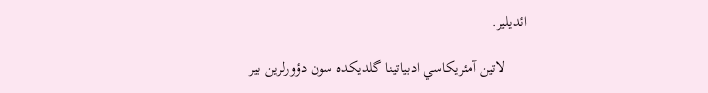ائديلير.

      لاتين آمئريکاسي ادبياتينا گلديکده سون دؤورلرين بير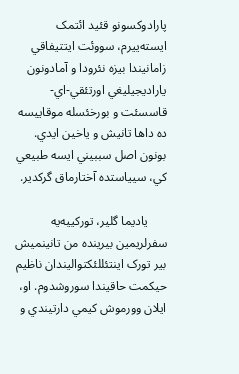پارادوکسونو قئيد ائتمک ايسته‌ييرم، سووئت ايتتيفاقي زامانيندا بيزه نئرودا و آمادونون ياراديجيليغي اورتئقي-اي-قاسسئت و بورخئسله موقاييسه ده داها تانيش و ياخين ايدي. بونون اصل سببيني ايسه طبيعي کي، سيياستده آختارماق گرکدير.

      ياديما گلير، تورکييه‌يه سفرلريمين بيرينده من تانينميش بير تورک اينتئللئکتواليندان ناظيم حيکمت حاقيندا سوروشدوم. او، ايلان وورموش کيمي دارتيندي و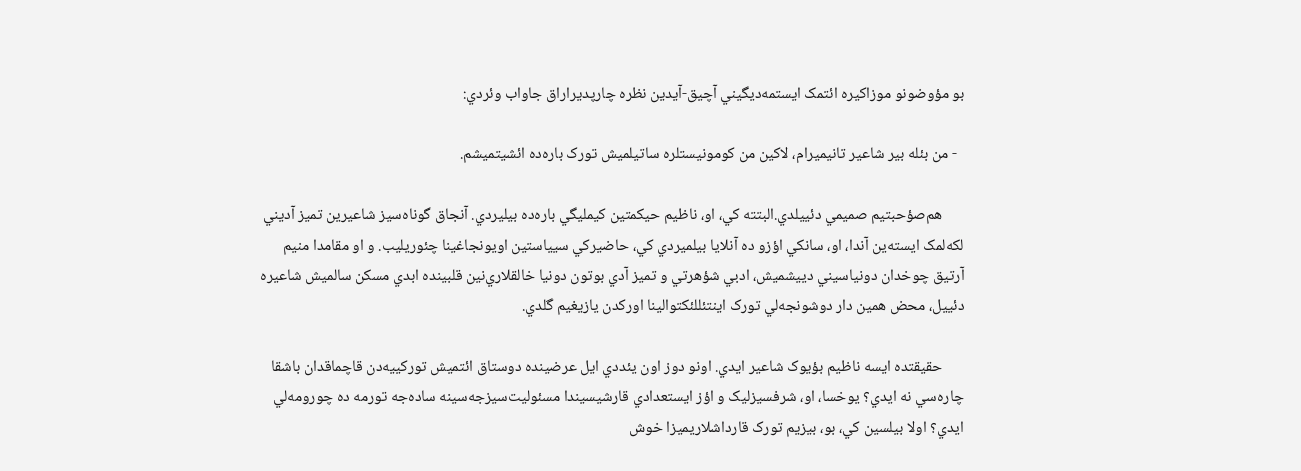بو مؤوضونو موزاکيره ائتمک ايستمه‌ديگيني آچيق-آيدين نظره چارپديراراق جاواب وئردي:

  - من بئله بير شاعير تانيميرام، لاکين من کومونيستلره ساتيلميش تورک باره‌ده ائشيتميشم.

      هم‌صؤحبتيم صميمي دئييلدي.البتته کي، او، ناظيم حيکمتين کيمليگي باره‌ده بيليردي. آنجاق گوناه‌سيز شاعيرين تميز آديني لکه‌لمک ايسته‌ين آندا، او، سانکي اؤزو ده آنلايا بيلميردي کي، حاضيرکي سيياستين اويونجاغينا چئوريليب. و او مقامدا منيم آرتيق چوخدان دونياسيني دييشميش، ادبي شؤهرتي و تميز آدي بوتون دونيا خالقلاري‌‌نين قلبينده ابدي مسکن سالميش شاعيره دئييل، محض همين دار دوشونجه‌لي تورک اينتئللئکتوالينا اورکدن يازيغيم گلدي.

      حقيقتده ايسه ناظيم بؤيوک شاعير ايدي. اونو دوز اون يئددي ايل عرضينده دوستاق ائتميش تورکييه‌دن قاچماقدان باشقا چاره‌سي نه ايدي؟ يوخسا، او، شرفسيزليک و اؤز ايستعدادي قارشيسيندا مسئولیت‌سيزجه‌سينه ساده‌جه تورمه ده چورومه‌لي ايدي؟ اولا بيلسين کي، بو، بيزيم تورک قارداشلاريميزا خوش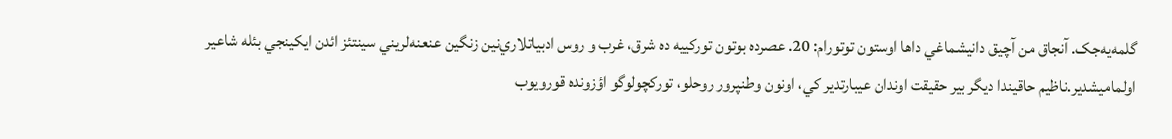گلمه‌یه‌جک. آنجاق من آچيق دانيشماغي داها اوستون توتورام: 20. عصرده بوتون تورکييه ده شرق، غرب و روس ادبياتلاري‌‌نين زنگين عنعنه‌لريني سينتئز ائدن ايکينجي بئله شاعير اولماميشدير.ناظيم حاقيندا ديگر بير حقيقت اوندان عيبارتدير کي، اونون وطنپرور روحلو، تورکچولوگو اؤزونده قورويوب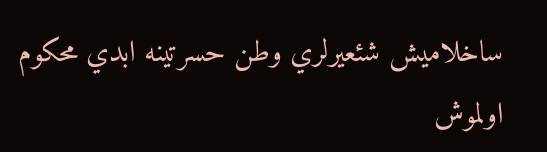ساخلاميش شئعیرلري وطن حسرتينه ابدي محکوم اولموش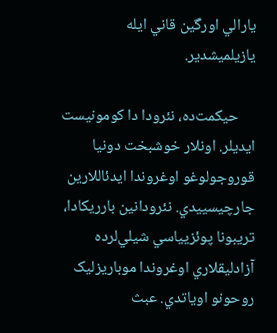يارالي اورگين قاني ايله يازيلميشدير.

     حيکمت‌ده، نئرودا دا کومونيست ايديلر. اونلار خوشبخت دونيا قوروجولوغو اوغروندا ايدئاللارين جارچيسييدي. نئرودانين بارريکادا، تريبونا پوئزيياسي شيلي‌لرده آزادليقلاري اوغروندا موباريزليک روحونو اوياتدي. عبث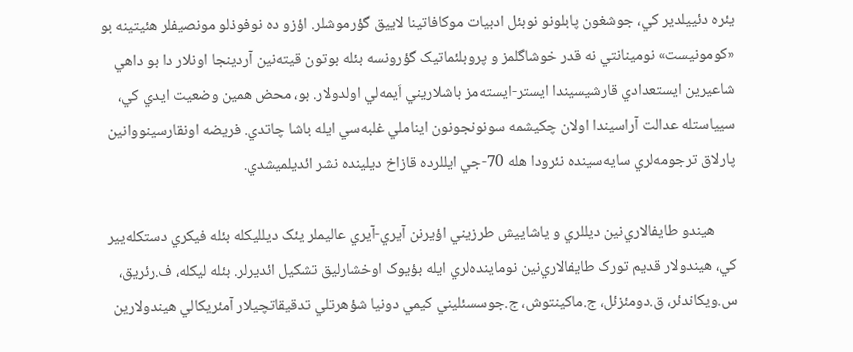يئره دئييلدير کي، جوشغون پابلونو نوبئل ادبيات موکافاتينا لاييق گؤرموشلر. اؤزو ده نوفوذلو مونصيفلر هئيتينه بو «کومونيست» نومينانتي نه قدر خوشاگلمز و پروبلئماتيک گؤرونسه بئله بوتون قيته‌نين آردينجا اونلار دا بو داهي شاعيرين ايستعدادي قارشيسيندا ايستر-ايسته‌مز باشلاريني اَيمه‌لي اولدولار. بو، محض همين وضعيت ايدي کي، سيياستله عدالت آراسيندا اولان چکيشمه سونونجونون ايناملي غلبه‌سي ايله باشا چاتدي. فريضه اونقارسينووانين پارلاق ترجومه‌لري سايه‌سينده نئرودا هله 70-جي ايللرده قازاخ ديلينده نشر ائديلميشدي.

      هيندو طايفالاري‌‌نين ديللري و ياشاييش طرزيني اؤيرنن آيري-آيري عاليملر يئک ديلليکله بئله فيکري دستکله‌يير کي، هيندولار قديم تورک طايفالاري‌‌نين نوماينده‌لري ايله بؤيوک اوخشارليق تشکيل ائديرلر. بئله ليکله، ف.رئريق، س.ويکاندئر، ق.دومئزئل، ج.ماکينتوش، ج.جوسسئليني کيمي دونيا شؤهرتلي تدقيقاتچيلار آمئريکالي هيندولارين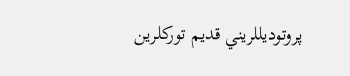پروتوديللريني قديم تورکلرين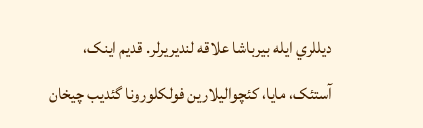ديللري ايله بيرباشا علاقه لنديريرلر. قديم اينک، آستئک، مايا، کئچواليلارين فولکلورونا گئديب چيخان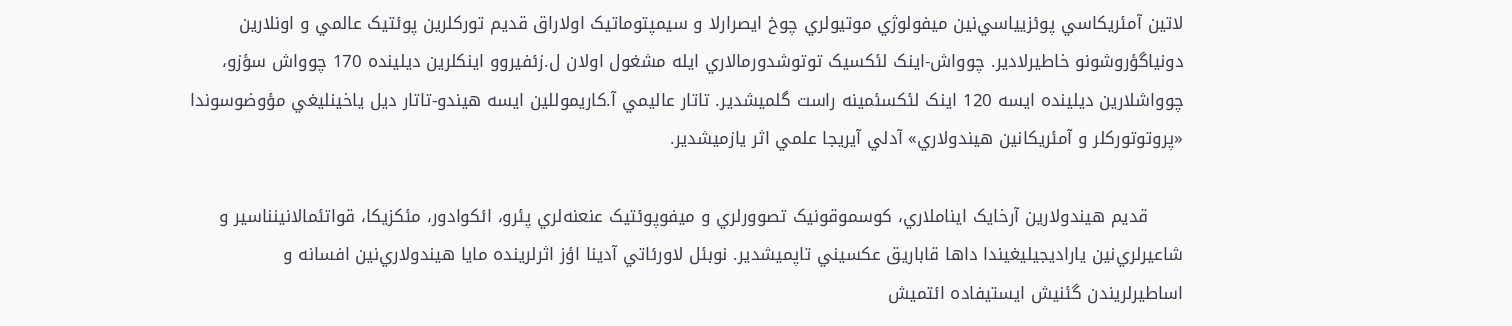لاتين آمئريکاسي پوئزيياسي‌‌نين ميفولوژي موتيولري چوخ ايصرارلا و سيمپتوماتيک اولاراق قديم تورکلرين پوئتيک عالمي و اونلارين دونياگؤروشونو خاطيرلادير. چوواش-اينک لئکسيک توتوشدورمالاري ايله مشغول اولان ل.زئفيروو اينکلرين ديلينده 170 چوواش سؤزو، چوواشلارين ديلينده ايسه 120 اينک لئکسئمينه راست گلميشدير. تاتار عاليمي آ.کاريموللين ايسه هيندو-تاتار ديل ياخينليغي مؤوضوسوندا «پروتوتورکلر و آمئريکانين هيندولاري» آدلي آيريجا علمي اثر يازميشدير.

      قديم هيندولارين آرخايک ايناملاري، کوسموقونيک تصوورلري و ميفوپوئتيک عنعنه‌لري پئرو، ائکوادور، مئکزيکا، قواتئمالانينناسير و شاعيرلري‌‌نين ياراديجيليغيندا داها قاباريق عکسيني تاپميشدير. نوبئل لاورئاتي آدينا اؤز اثرلرينده مايا هيندولاري‌‌نين افسانه و اساطيرلريندن گئنيش ايستيفاده ائتميش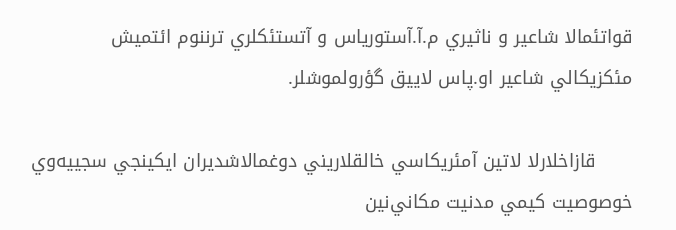قواتئمالا شاعير و ناثيري م.آ.آستورياس و آتستئکلري ترننوم ائتميش مئکزيکالي شاعير او.پاس لاييق گؤرولموشلر.

      قازاخلارلا لاتين آمئريکاسي خالقلاريني دوغمالاشديران ايکينجي سجييه‌وي خوصوصيت کيمي مدنيت مکاني‌‌نين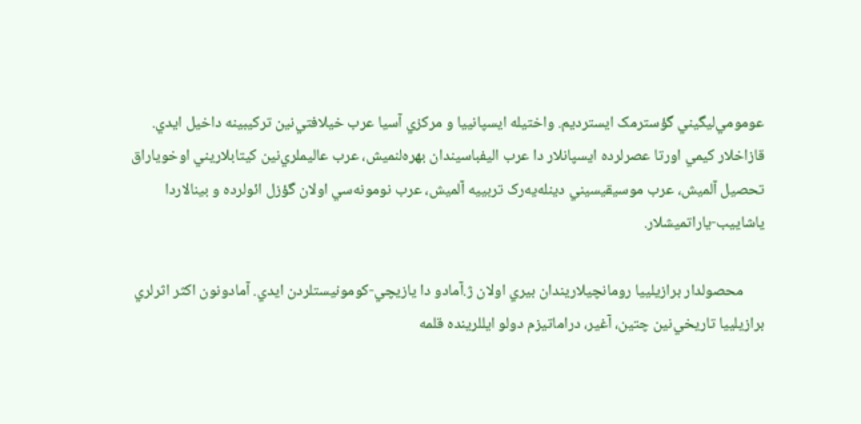عومومي‌ليگيني گؤسترمک ايسترديم. واختيله ايسپانييا و مرکزي آسيا عرب خيلافتي‌‌نين ترکيبينه داخيل ايدي. قازاخلار کيمي اورتا عصرلرده ايسپانلار دا عرب اليفباسيندان بهره‌لنميش، عرب عاليملري‌‌نين کيتابلاريني اوخوياراق تحصيل آلميش، عرب موسيقيسيني دينله‌یه‌رک تربييه آلميش، عرب نومونه‌سي اولان گؤزل ائولرده و بينالاردا ياشاييب-ياراتميشلار.

      محصولدار برازيلييا رومانچيلاريندان بيري اولان ژ.آمادو دا يازيچي-کومونيستلردن ايدي. آمادونون اکثر اثرلري برازيلييا تاريخي‌‌نين چتين، آغير، دراماتيزم دولو ايللرينده قلمه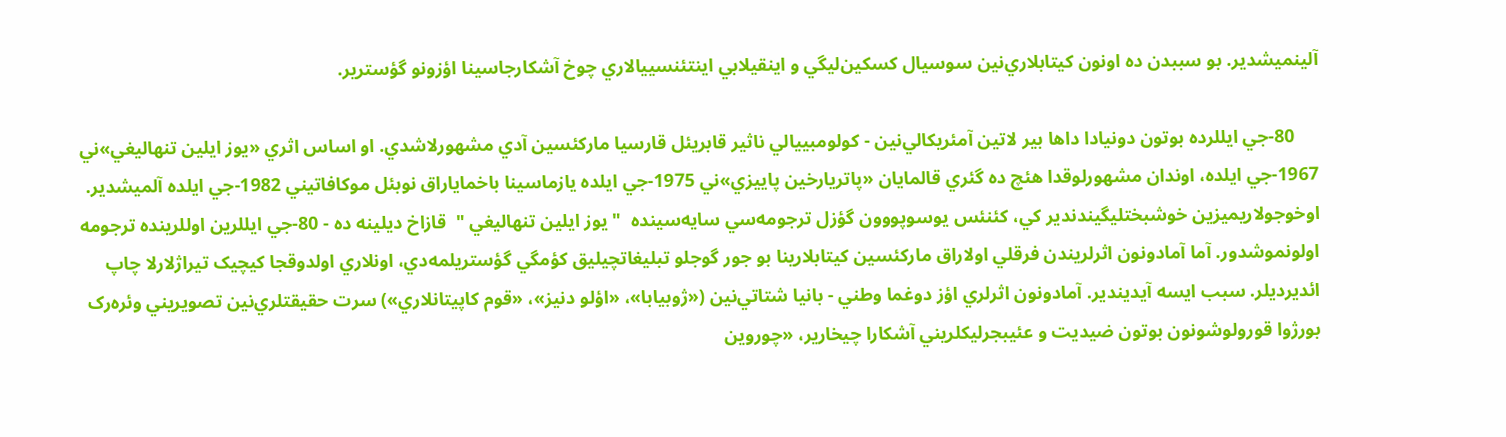آلينميشدير. بو سببدن ده اونون کيتابلاري‌‌نين سوسيال کسکين‌ليگي و اينقيلابي اينتئنسييالاري چوخ آشکارجاسينا اؤزونو گؤسترير.

     80-جي ايللرده بوتون دونيادا داها بير لاتين آمئريکالي‌‌نين - کولومبييالي ناثير قابريئل قارسيا مارکئسين آدي مشهورلاشدي. او اساس اثري «يوز ايلين تنهاليغي»ني 1967-جي ايلده، اوندان مشهورلوقدا هئچ ده گئري قالمايان «پاتريارخين پاييزي»ني 1975-جي ايلده يازماسينا باخماياراق نوبئل موکافاتيني 1982-جي ايلده آلميشدير. اوخوجولاريميزين خوشبختليگيندندير کي، کئنئس يوسوپووون گؤزل ترجومه‌سي سايه‌سينده  " يوز ايلين تنهاليغي "  قازاخ ديلينه ده - 80-جي ايللرين اوللرينده ترجومه اولونموشدور. آما آمادونون اثرلريندن فرقلي اولاراق مارکئسين کيتابلارينا بو جور گوجلو تبليغاتچيليق کؤمگي گؤستريلمه‌دي، اونلاري اولدوقجا کيچيک تيراژلارلا چاپ ائديرديلر. سبب ايسه آيديندير. آمادونون اثرلري اؤز دوغما وطني - بانيا شتاتي‌‌نين («ژوبيابا»، «اؤلو دنيز»، «قوم کاپيتانلاري») سرت حقيقتلري‌‌نين تصويريني وئره‌رک بورژوا قورولوشونون بوتون ضيديت و عئيبجرليکلريني آشکارا چيخارير، «چوروين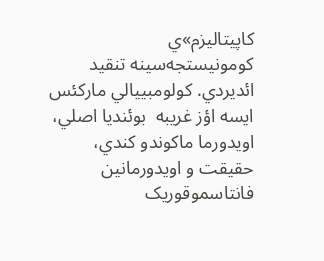کاپيتاليزم»ي کومونيستجه‌سينه تنقيد ائديردي. کولومبييالي مارکئس ايسه اؤز غريبه  بوئنديا اصلي، اويدورما ماکوندو کندي، حقيقت و اويدورمانين فانتاسموقوريک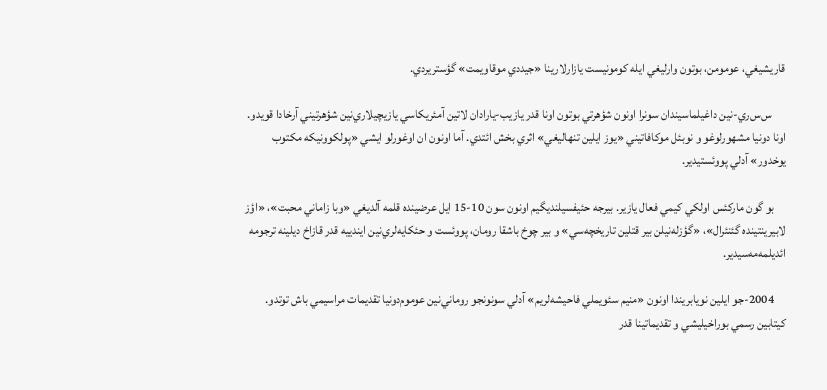قاريشيغي، عومومن، بوتون وارليغي ايله کومونيست يازارلارينا «جيددي موقاويمت» گؤستريردي.

      س‌س‌ري-نين داغيلماسيندان سونرا اونون شؤهرتي بوتون اونا قدر يازيب-يارادان لاتين آمئريکاسي يازيچيلاري‌‌نين شؤهرتيني آرخادا قويدو. اونا دونيا مشهورلوغو و نوبئل موکافاتيني «يوز ايلين تنهاليغي» اثري بخش ائتدي. آما اونون ان اوغورلو ايشي «پولکوونيکه مکتوب يوخدور» آدلي پووئستيدير.

     بو گون مارکئس اولکي کيمي فعال يازير. بيرجه حئيفسيلنديگيم اونون سون 10-15 ايل عرضينده قلمه آلديغي «وبا زاماني محبت»، «اؤز لابيرينتينده گئنئرال»، «گؤزله‌نيلن بير قتلين تاريخچه‌سي» و بير چوخ باشقا رومان، پووئست و حئکایه‌لري‌‌نين ايندييه قدر قازاخ ديلينه ترجومه ائديلمه‌مه‌سيدير.

     2004-جو ايلين نويابريندا اونون «منيم سئويملي فاحيشه‌لريم» آدلي سونونجو روماني‌‌نين عوموم‌دونيا تقديمات مراسيمي باش توتدو. کيتابين رسمي بوراخيليشي و تقديماتينا قدر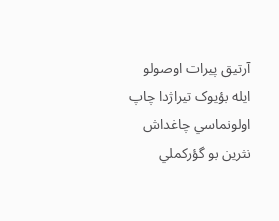آرتيق پيرات اوصولو ايله بؤيوک تيراژدا چاپ اولونماسي چاغداش نثرین بو گؤرکملي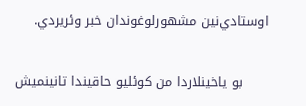اوستادي‌‌نين مشهورلوغوندان خبر وئريردي.

      بو ياخينلاردا من کوئليو حاقيندا تانينميش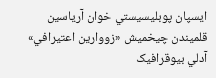ايسپان پوبليسيستي خوان آرياسين قلميندن چيخميش «زووارين اعتيرافي» آدلي بيوقرافيک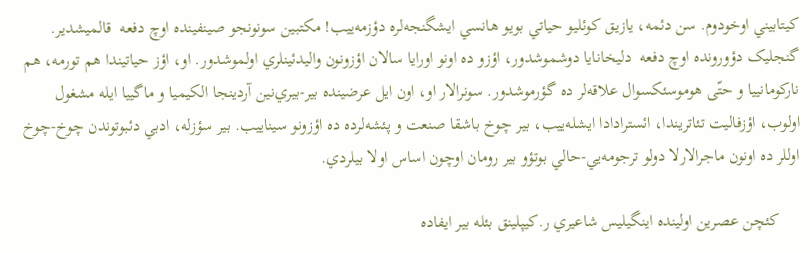کيتابيني اوخودوم. سن دئمه، يازيق کوئليو حياتي بويو هانسي ايشگنجه‌لره دؤزمه‌ييب! مکتبين سونونجو صينفينده اوچ دفعه  قالميشدير. گنجليک دؤورونده اوچ دفعه  دليخانايا دوشموشدور، اؤزو ده اونو اورايا سالان اؤزونون واليدئينلري اولموشدور. او، اؤز حياتيندا هم تورمه، هم نارکومانييا و حتّی هوموسئکسوال علاقه‌لر ده گؤرموشدور. سونرالار او، اون ايل عرضينده بير-بيري‌‌نين آردينجا الکيميا و ماگييا ايله مشغول اولوب، اؤزفاليت تئاتريندا، ائسترادادا ايشله‌ييب، بير چوخ باشقا صنعت و پئشه‌لرده ده اؤزونو سيناييب. بير سؤزله، ادبي دئبوتوندن چوخ-چوخ اوللر ده اونون ماجرالارلا دولو ترجومه‌يي-حالي بوتؤو بير رومان اوچون اساس اولا بيلردي.

     کئچن عصرين اولينده اينگيليس شاعيري ر.کيپلينق بئله بير ايفاده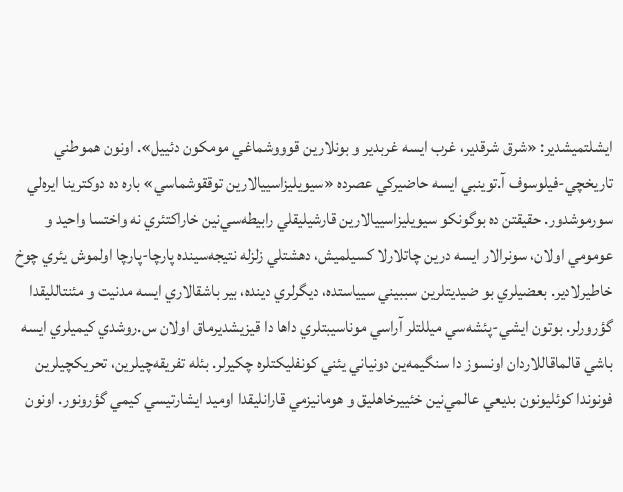ايشلتميشدير: «شرق شرقدير، غرب ايسه غربدير و بونلارين قوووشماغي مومکون دئييل». اونون هموطني تاريخچي-فيلوسوف آ.توينبي ايسه حاضيرکي عصرده «سيويليزاسييالارين توققوشماسي» باره ده دوکترينا ايره‌لي سورموشدور. حقيقتن ده بوگونکو سيويليزاسييالارين قارشيليقلي رابيطه‌سي‌‌نين خاراکتئري نه واختسا واحيد و عومومي اولان، سونرالار ايسه درين چاتلارلا کسيلميش، دهشتلي زلزله نتيجه‌سينده پارچا-پارچا اولموش يئري چوخ خاطيرلادير. بعضيلري بو ضيديتلرين سببيني سيياستده، ديگرلري دينده، بير باشقالاري ايسه مدنيت و مئنتالليقدا گؤرورلر. بوتون ايشي-پئشه‌سي میللتلر آراسي موناسيبتلري داها دا قيزيشديرماق اولان س.روشدي کيميلري ايسه باشي قالماقاللاردان اونسوز دا سنگيمه‌ين دونياني يئني کونفليکتلره چکيرلر. بئله تفريقه‌چيلرين، تحريکچيلرين فونوندا کوئليونون بديعي عالمي‌‌نين خئييرخاهليق و هومانيزمي قارانليقدا اوميد ايشارتيسي کيمي گؤرونور. اونون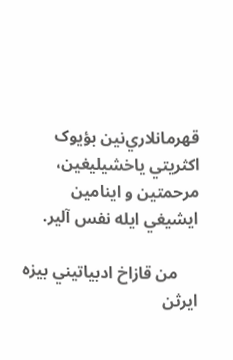قهرمانلاري‌‌نين بؤيوک اکثريتي ياخشيليغين، مرحمتين و اينامين ايشيغي ايله نفس آلير.

     من قازاخ ادبياتيني بيزه ايرثن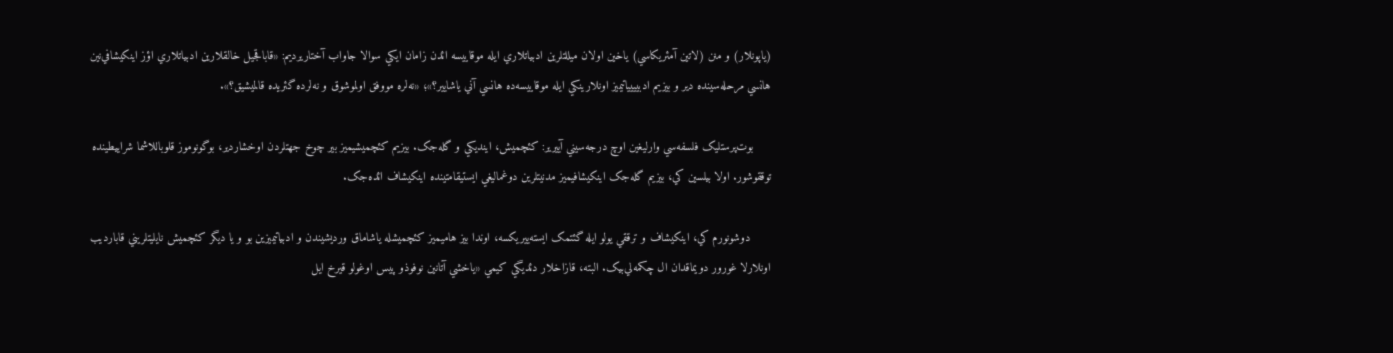(ياپونلار) و منن (لاتين آمئريکاسي) ياخين اولان میللتلرين ادبياتلاري ايله موقاييسه ائدن زامان ايکي سوالا جاواب آختاريرديم: «قاباقجيل خالقلارين ادبياتلاري اؤز اينکيشافي‌‌نين هانسي مرحله‌سينده دير و بيزيم ادبيييياتيميز اونلارينکي ايله موقاييسه‌ده هانسي آني ياشايير؟»؛ «نه‌لره مووفق اولموشوق و نه‌لرده گئريده قالميشيق؟».

     بوت‌پرستليک فلسفه‌سي وارليغين اوچ درجه‌سيني آييرير: کئچميش، اينديکي و گله‌جک. بيزيم کئچميشيميز بير چوخ جهتلردن اوخشاردير، بوگونوموز قلوباللاشما شراييطينده توققوشور. اولا بيلسين کي، بيزيم گله‌جک اينکيشافيميز مدنيتلرين دوغماليغي ايستيقامتينده اينکيشاف ائده‌جک.

      دوشونورم کي، اينکيشاف و ترققي يولو ايله گئتمک ايسته‌ييريکسه، اوندا بيز هاميميز کئچميشله ياشاماق ورديشيندن و ادبياتيميزين بو و يا ديگر کئچميش نايليتلريني قابارديب اونلارلا غورور دويماقدان ال چکمه‌لي‌بيک. البته، قازاخلار دئديگي کيمي «ياخشي آتانين نوفوذو پيس اوغولو قيرخ ايل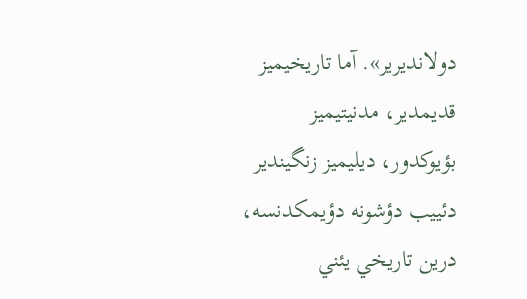دولانديرير». آما تاريخيميز قديمدير، مدنيتيميز بؤيوکدور، ديليميز زنگيندير دئييب دؤشونه دؤيمکدنسه، درين تاريخي يئني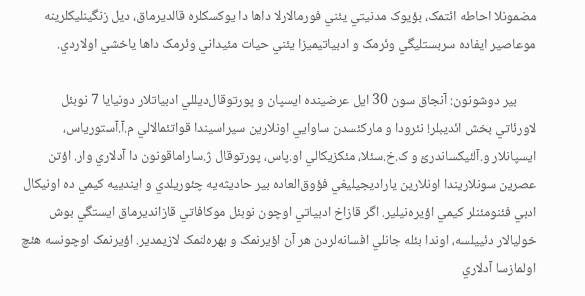مضمونلا احاطه ائتمک، بؤيوک مدنيتي يئني فورمالارلا داها دا يوکسکلره قالديرماق، ديل زنگينليکلرينه موعاصير ايفاده سربستليگي وئرمک و ادبياتيميزا يئني حيات مئيداني وئرمک داها ياخشي اولاردي.

      بير دوشونون: آنجاق سون 30 ايل عرضينده ايسپان و پورتوقال‌ديللي ادبياتلار دونيايا 7 نوبئل لاورئاتي بخش ائديبلر! نئرودا و مارکئسدن ساوايي اونلارين سيراسيندا قواتئمالالي م.آ.آستورياس، ايسپانلار و.آلئيکساندرئ و ک.خ.سئلا، مئکزيکالي او.پاس، پورتوقال ژ.ساراماقونون دا آدلاري وار. اؤتن عصرين سونلاريندا اونلارين ياراديجيليغي فؤوق‌العاده بير حاديثه‌يه چئوريلدي و ايندييه کيمي ده اونيکال ادبي فئنومئنلر کيمي اؤيره‌نيلير. اگر قازاخ ادبياتي اوچون نوبئل موکافاتي قازانديرماق ايستگي بوش خوليالار دئييلسه، اوندا بئله جانلي افسانه‌لردن هر آن اؤيرنمک و بهره‌لنمک لازيمدير. اؤيرنمک اوچونسه هئچ اولمازسا آدلاري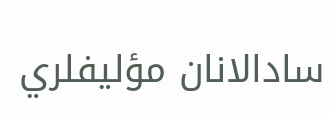سادالانان مؤليفلري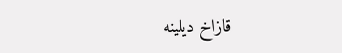قازاخ ديلينه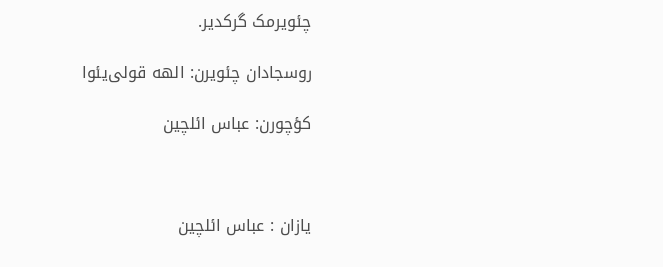چئويرمک گرکدير.

روسجادان چئویرن: الهه قولی‌یئوا

کؤچورن: عباس ائلچین



يازان : عباس ائلچین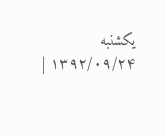یکشنبه ۱۳۹۲/۰۹/۲۴ |